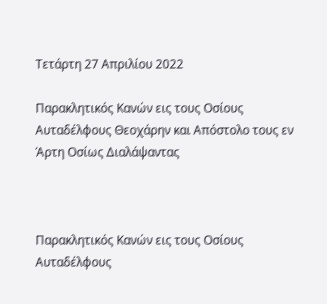Τετάρτη 27 Απριλίου 2022

Παρακλητικός Κανών εις τους Οσίους Αυταδέλφους Θεοχάρην και Απόστολο τους εν Άρτη Οσίως Διαλάψαντας



Παρακλητικός Κανών εις τους Οσίους Αυταδέλφους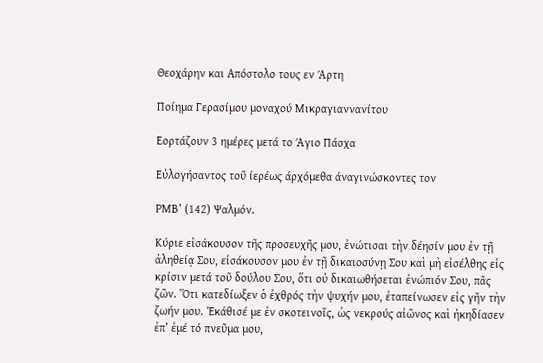Θεοχάρην και Απόστολο τους εν Άρτη

Ποίημα Γερασίμου μοναχού Μικραγιαννανίτου

Εορτάζουν 3 ημέρες μετά το Άγιο Πάσχα

Εὐλογήσαντος τοῦ ίερέως άρχόμεθα άναγινώσκοντες τον

ΡΜΒ’ (142) Ψαλμόν.

Κύριε εἰσάκουσον τῆς προσευχῆς μου, ἐνώτισαι τὴν δέησίν μου ἐν τῇ ἀληθείᾳ Σου, εἰσάκουσον μου ἐν τῇ δικαιοσύνῃ Σου καὶ μὴ εἰσέλθης εἰς κρίσιν μετά τοῦ δούλου Σου, ὅτι οὐ δικαιωθήσεται ἐνώπιόν Σου, πᾶς ζῶν. Ὅτι κατεδίωξεν ὁ ἐχθρός τὴν ψυχήν μου, ἐταπείνωσεν εἰς γῆν τὴν ζωήν μου. Ἐκάθισέ με ἐν σκοτεινοῖς, ὡς νεκρούς αἰῶνος καὶ ἠκηδίασεν ἐπ’ ἐμέ τό πνεῦμα μου,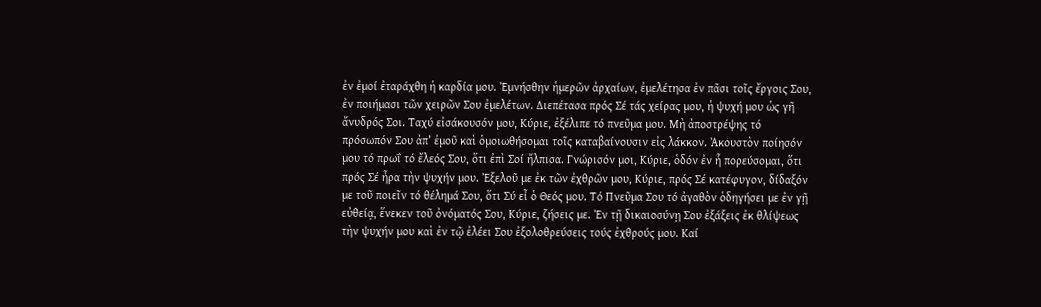ἐν ἐμοί ἐταράχθη ἡ καρδία μου. Ἐμνήσθην ἡμερῶν ἀρχαίων, ἐμελέτησα ἐν πᾶσι τοῖς ἔργοις Σου, ἐν ποιήμασι τῶν χειρῶν Σου ἐμελέτων. Διεπέτασα πρός Σέ τάς χείρας μου, ἡ ψυχή μου ὡς γῆ ἄνυδρός Σοι. Ταχύ εἰσάκουσόν μου, Κύριε, ἐξέλιπε τό πνεῦμα μου. Μὴ ἀποστρέψης τό πρόσωπόν Σου ἀπ’ ἐμοῦ καὶ ὁμοιωθήσομαι τοῖς καταβαίνουσιν εἰς λάκκον. Ἀκουστὸν ποίησόν μου τό πρωΐ τό ἔλεός Σου, ὅτι ἐπὶ Σοί ἤλπισα. Γνώρισόν μοι, Κύριε, ὁδόν ἐν ἧ πορεύσομαι, ὅτι πρός Σέ ἦρα τὴν ψυχήν μου. Ἐξελοῦ με ἐκ τῶν ἐχθρῶν μου, Κύριε, πρός Σέ κατέφυγον, δίδαξόν με τοῦ ποιεῖν τό θέλημά Σου, ὅτι Σύ εἶ ὁ Θεός μου. Τό Πνεῦμα Σου τό ἀγαθὸν ὁδηγήσει με ἐν γῇ εὐθείᾳ, ἕνεκεν τοῦ ὀνόματός Σου, Κύριε, ζήσεις με. Ἐν τῇ δικαιοσύνῃ Σου ἐξάξεις ἐκ θλίψεως τὴν ψυχήν μου καὶ ἐν τῷ ἐλέει Σου ἐξολοθρεύσεις τούς ἐχθρούς μου. Καί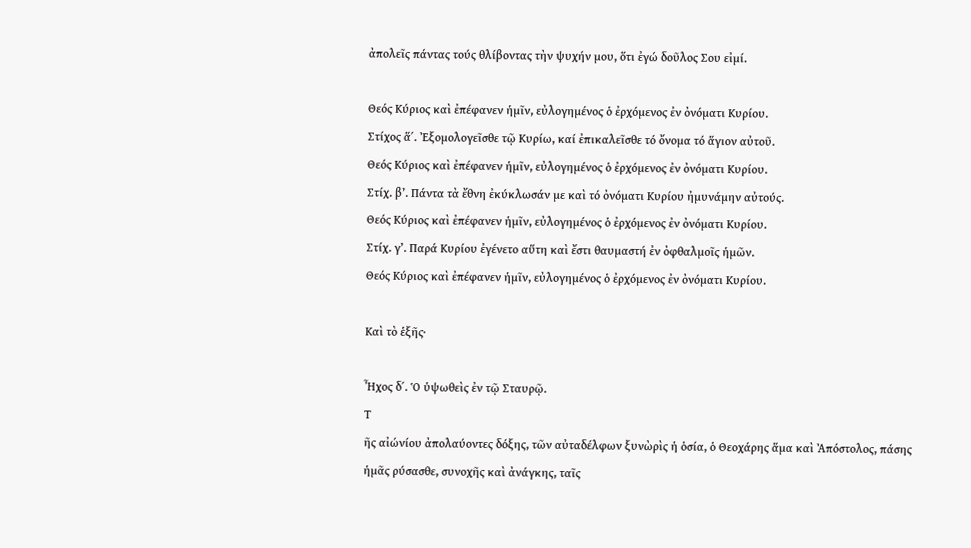ἀπολεῖς πάντας τούς θλίβοντας τὴν ψυχήν μου, ὅτι ἐγώ δοῦλος Σου εἰμί.

Θεός Κύριος καὶ ἐπέφανεν ἡμῖν, εὐλογημένος ὁ ἐρχόμενος ἐν ὀνόματι Κυρίου.
Στίχος ἅ΄. Ἐξομολογεῖσθε τῷ Κυρίω, καί ἐπικαλεῖσθε τό ὄνομα τό ἅγιον αὐτοῦ.
Θεός Κύριος καὶ ἐπέφανεν ἡμῖν, εὐλογημένος ὁ ἐρχόμενος ἐν ὀνόματι Κυρίου.
Στίχ. β’. Πάντα τὰ ἔθνη ἐκύκλωσάν με καὶ τό ὀνόματι Κυρίου ἠμυνάμην αὐτούς.
Θεός Κύριος καὶ ἐπέφανεν ἡμῖν, εὐλογημένος ὁ ἐρχόμενος ἐν ὀνόματι Κυρίου.
Στίχ. γ’. Παρά Κυρίου ἐγένετο αὕτη καὶ ἔστι θαυμαστή ἐν ὀφθαλμοῖς ἡμῶν.
Θεός Κύριος καὶ ἐπέφανεν ἡμῖν, εὐλογημένος ὁ ἐρχόμενος ἐν ὀνόματι Κυρίου.

Καὶ τὸ ἑξῆς·

Ἦχος δ΄. Ὁ ὑψωθεὶς ἐν τῷ Σταυρῷ.
Τ
ῆς αἰώνίου ἀπολαύοντες δόξης, τῶν αὐταδέλφων ξυνὼρὶς ἡ ὁσία, ὁ Θεοχάρης ἅμα καὶ Ἀπόστολος, πάσης ἡμᾶς ρύσασθε, συνοχῆς καὶ ἀνάγκης, ταῖς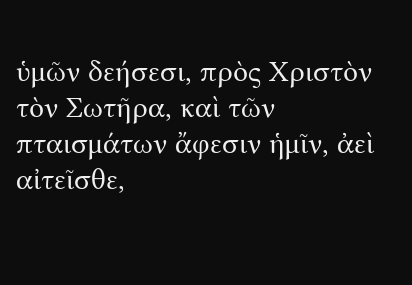ὑμῶν δεήσεσι, πρὸς Χριστὸν τὸν Σωτῆρα, καὶ τῶν πταισμάτων ἄφεσιν ἡμῖν, ἀεὶ αἰτεῖσθε,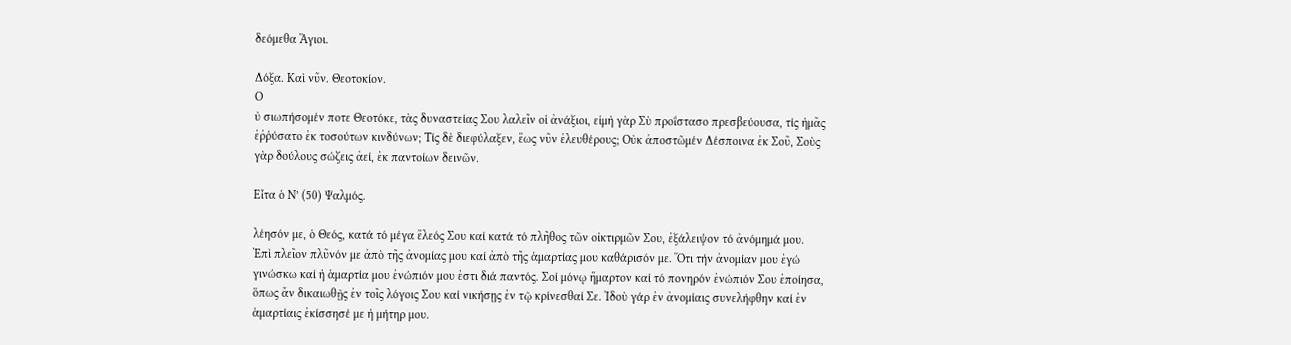δεόμεθα Ἅγιοι.

Δόξα. Καὶ νῦν. Θεοτοκίον.
Ο
ὐ σιωπήσομέν ποτε Θεοτόκε, τὰς δυναστείας Σου λαλεῖν οἱ ἀνάξιοι, εἰμὴ γὰρ Σὺ προΐστασο πρεσβεύουσα, τίς ἡμᾶς ἐῤῥύσατο ἐκ τοσούτων κινδύνων; Τίς δὲ διεφύλαξεν, ἕως νῦν ἐλευθέρους; Οὐκ ἀποστῶμέν Δέσποινα ἐκ Σοῦ, Σοὺς γὰρ δούλους σώζεις ἀεί, ἐκ παντοίων δεινῶν.

Εἶτα ὁ Ν’ (50) Ψαλμός.

λέησόν με, ὁ Θεός, κατά τό μέγα ἔλεός Σου καί κατά τό πλῆθος τῶν οἰκτιρμῶν Σου, ἐξάλειψον τό ἀνόμημά μου. Ἐπὶ πλεῖον πλῦνόν με ἀπὸ τῆς ἀνομίας μου καί ἀπὸ τῆς ἁμαρτίας μου καθάρισόν με. Ὅτι τήν ἀνομίαν μου ἐγώ γινώσκω καί ἡ ἁμαρτία μου ἐνώπιόν μου ἐστι διά παντός. Σοί μόνῳ ἥμαρτον καί τό πονηρόν ἐνώπιόν Σου ἐποίησα, ὅπως ἄν δικαιωθῇς ἐν τοῖς λόγοις Σου καί νικήσῃς ἐν τῷ κρίνεσθαί Σε. Ἰδοὺ γάρ ἐν ἀνομίαις συνελήφθην καί ἐν ἁμαρτίαις ἐκίσσησέ με ἡ μήτηρ μου.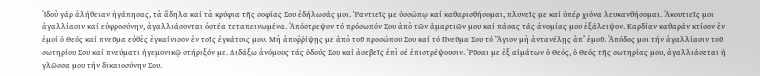Ἰδοὺ γάρ ἀλήθειαν ἠγάπησας, τὰ ἄδηλα καί τὰ κρύφια τῆς σοφίας Σου ἐδήλωσάς μοι. Ῥαντιεῖς με ὑσσώπῳ καί καθαρισθήσομαι, πλυνεῖς με καί ὑπέρ χιόνα λευκανθήσομαι. Ἀκουτιεῖς μοι ἀγαλλίασιν καί εὐφροσύνην, ἀγαλλιάσονται ὀστέα τεταπεινωμένα. Ἀπόστρεψον τό πρόσωπόν Σου ἀπὸ τῶν ἁμαρτιῶν μου καί πάσας τάς ἀνομίας μου ἐξάλειψον. Καρδίαν καθαράν κτίσον ἐν ἐμοί ὁ Θεός καί πνεῦμα εὐθὲς ἐγκαίνισον ἐν τοῖς ἐγκάτοις μου. Μὴ ἀποῤῥίψῃς με ἀπὸ τοῦ προσώπου Σου καί τό Πνεῦμα Σου τό Ἅγιον μὴ ἀντανέλῃς ἀπ’ ἐμοῦ. Ἀπόδος μοι τήν ἀγαλλίασιν τοῦ σωτηρίου Σου καί πνεύματι ἡγεμονικῷ στήριξόν με. Διδάξω ἀνόμους τάς ὁδούς Σου καί ἀσεβεῖς ἐπὶ σέ ἐπιστρέψουσιν. Ῥῦσαι με ἐξ αἱμάτων ὁ Θεός, ὁ Θεός τῆς σωτηρίας μου, ἀγαλλιάσεται ἡ γλῶσσα μου τήν δικαιοσύνην Σου.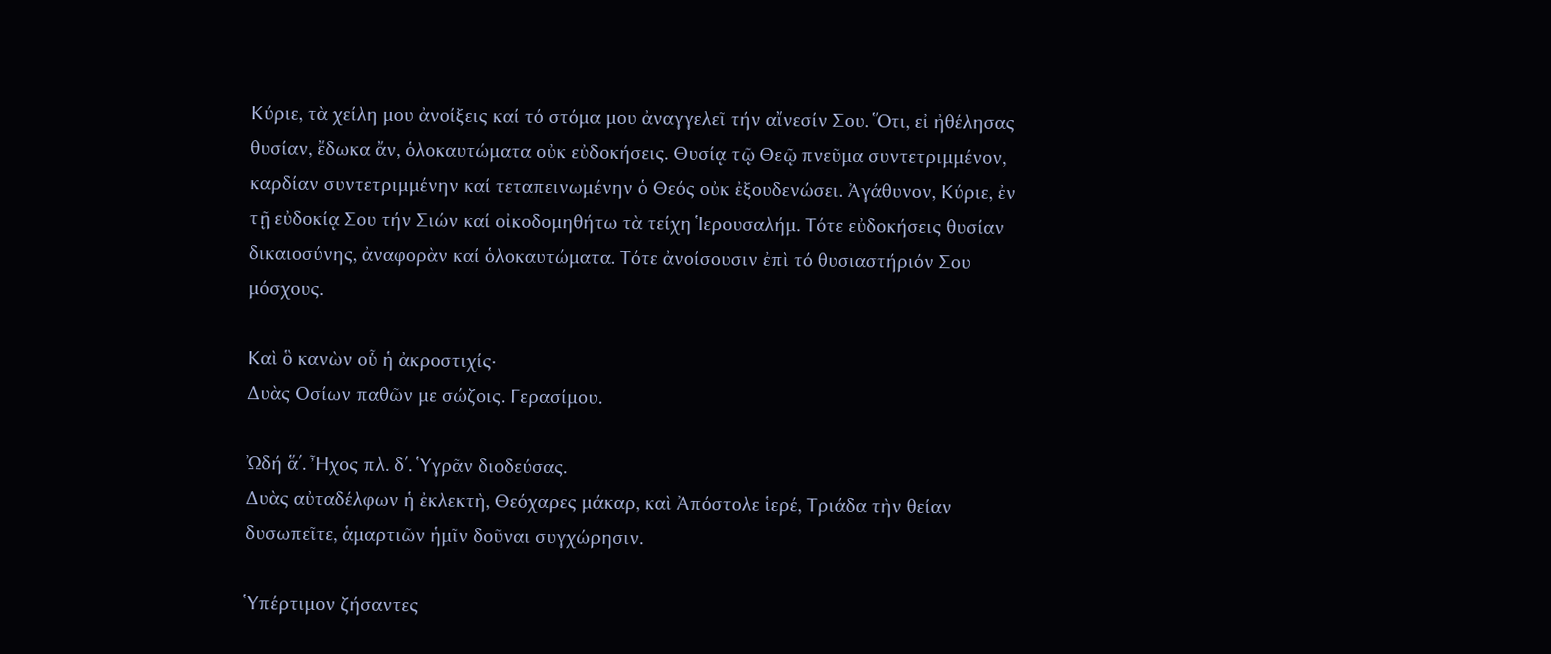Κύριε, τὰ χείλη μου ἀνοίξεις καί τό στόμα μου ἀναγγελεῖ τήν αἴνεσίν Σου. Ὅτι, εἰ ἠθέλησας θυσίαν, ἔδωκα ἄν, ὁλοκαυτώματα οὐκ εὐδοκήσεις. Θυσίᾳ τῷ Θεῷ πνεῦμα συντετριμμένον, καρδίαν συντετριμμένην καί τεταπεινωμένην ὁ Θεός οὐκ ἐξουδενώσει. Ἀγάθυνον, Κύριε, ἐν τῇ εὐδοκίᾳ Σου τήν Σιών καί οἰκοδομηθήτω τὰ τείχη Ἱερουσαλήμ. Τότε εὐδοκήσεις θυσίαν δικαιοσύνης, ἀναφορὰν καί ὁλοκαυτώματα. Τότε ἀνοίσουσιν ἐπὶ τό θυσιαστήριόν Σου μόσχους.

Καὶ ὃ κανὼν οὗ ἡ ἀκροστιχίς·
Δυὰς Οσίων παθῶν με σώζοις. Γερασίμου.

Ὠδή ἅ΄. Ἦχος πλ. δ΄. Ὑγρᾶν διοδεύσας.
Δυὰς αὐταδέλφων ἡ ἐκλεκτὴ, Θεόχαρες μάκαρ, καὶ Ἀπόστολε ἱερέ, Τριάδα τὴν θείαν δυσωπεῖτε, ἁμαρτιῶν ἡμῖν δοῦναι συγχώρησιν.

Ὑπέρτιμον ζήσαντες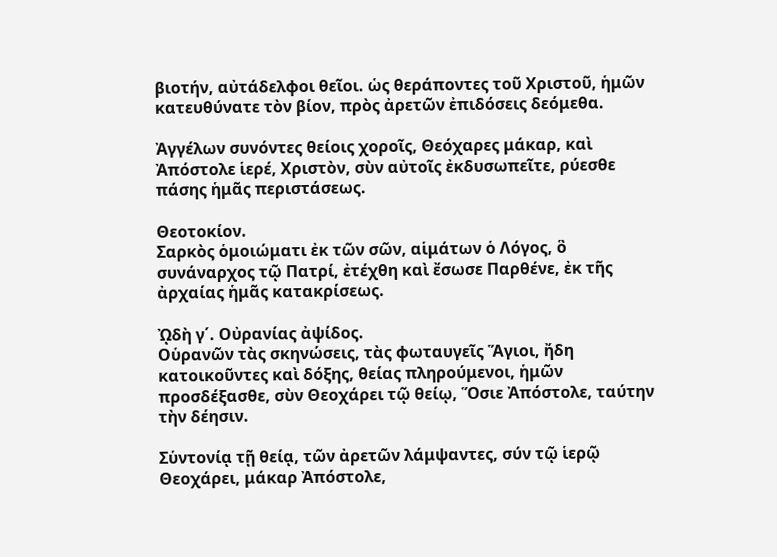βιοτήν, αὐτάδελφοι θεῖοι. ὡς θεράποντες τοῦ Χριστοῦ, ἡμῶν κατευθύνατε τὸν βίον, πρὸς ἀρετῶν ἐπιδόσεις δεόμεθα.

Ἀγγέλων συνόντες θείοις χοροῖς, Θεόχαρες μάκαρ, καὶ Ἀπόστολε ἱερέ, Χριστὸν, σὺν αὐτοῖς ἐκδυσωπεῖτε, ρύεσθε πάσης ἡμᾶς περιστάσεως.

Θεοτοκίον.
Σαρκὸς ὁμοιώματι ἐκ τῶν σῶν, αἱμάτων ὁ Λόγος, ὃ συνάναρχος τῷ Πατρί, ἐτέχθη καὶ ἔσωσε Παρθένε, ἐκ τῆς ἀρχαίας ἡμᾶς κατακρίσεως.

ᾨδὴ γ΄. Οὐρανίας ἀψίδος.
Οὑρανῶν τὰς σκηνώσεις, τὰς φωταυγεῖς Ἅγιοι, ἤδη κατοικοῦντες καὶ δόξης, θείας πληρούμενοι, ἡμῶν προσδέξασθε, σὺν Θεοχάρει τῷ θείῳ, Ὅσιε Ἀπόστολε, ταύτην τὴν δέησιν.

Σὑντονίᾳ τῇ θείᾳ, τῶν ἀρετῶν λάμψαντες, σύν τῷ ἱερῷ Θεοχάρει, μάκαρ Ἀπόστολε,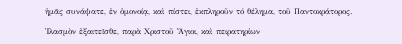ἡμᾶς συνάψατε, ἐν ὁμονοίᾳ, καὶ πίστει, ἐκπληροῦν τό θέλημα, τοῦ Παντοκράτορος.

Ἰλασμὸν ἐξαιτεῖσθε, παρὰ Χριστοῦ Ἅγιοι, καὶ πειρατηρίων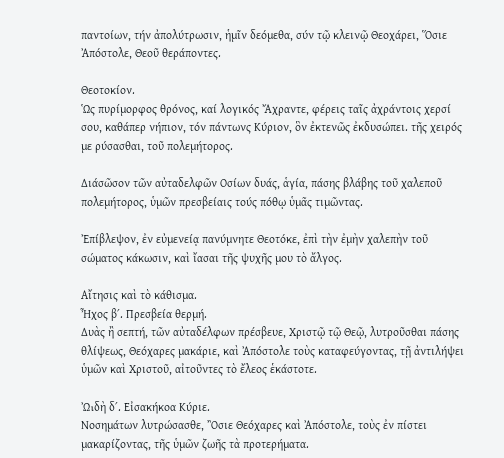παντοίων, τήν ἀπολύτρωσιν, ἡμῖν δεόμεθα, σύν τῷ κλεινῷ Θεοχάρει, Ὅσιε Ἀπόστολε, Θεοῦ θεράποντες.

Θεοτοκίον.
Ὡς πυρίμορφος θρόνος, καί λογικός Ἄχραντε, φέρεις ταῖς ἀχράντοις χερσί σου, καθάπερ νήπιον, τόν πάντωνς Κύριον, ὃν ἐκτενῶς ἐκδυσώπει. τῆς χειρός με ρύσασθαι, τοῦ πολεμήτορος.

Διάσῶσον τῶν αὐταδελφῶν Οσίων δυάς, ἁγία, πάσης βλάβης τοῦ χαλεποῦ πολεμήτορος, ὑμῶν πρεσβείαις τούς πόθῳ ὑμᾶς τιμῶντας.

Ἐπίβλεψον, ἐν εὐμενείᾳ πανύμνητε Θεοτόκε, ἐπὶ τὴν ἐμὴν χαλεπὴν τοῦ σώματος κάκωσιν, καὶ ἴασαι τῆς ψυχῆς μου τὸ ἄλγος.

Αἴτησις καὶ τὸ κάθισμα.
Ἦχος β΄. Πρεσβεία θερμή.
Δυὰς ἢ σεπτή, τῶν αὐταδέλφων πρέσβευε, Χριστῷ τῷ Θεῷ, λυτροῦσθαι πάσης θλίψεως, Θεόχαρες μακάριε, καὶ Ἀπόστολε τοὺς καταφεύγοντας, τῇ ἀντιλήψει ὑμῶν καὶ Χριστοῦ, αἰτοῦντες τὸ ἔλεος ἑκάστοτε.

ᾨδὴ δ΄. Εἰσακήκοα Κύριε.
Νοσημάτων λυτρώσασθε, Ὂσιε Θεόχαρες καὶ Ἀπόστολε, τοὺς ἐν πίστει μακαρίζοντας, τῆς ὑμῶν ζωῆς τὰ προτερήματα.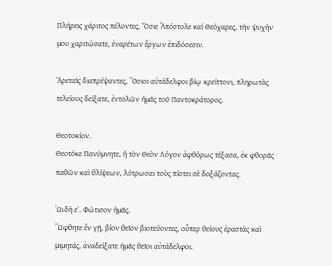Πλήρεις χάριτος πέλοντες, Ὅσιε Ἀπόστολε καί Θεόχαρες, τὴν ψυχὴν μου χαριτώσατε, ἐναρέτων ἔργων ἐπιδόσεσιν.

Ἁρεταῖς διαπρέψαντες, Ὂσιοι αὐτάδελφοι βίῳ κρείττονι, πληρωτὰς τελείους δείξατε, ἐντολῶν ἡμᾶς τοῦ Παντοκράτορος.

Θεοτοκίον.
Θεοτόκε Πανύμνητε, ἡ τὸν Θεὸν Λόγον ἀφθόρως τέξασα, ἐκ φθορᾶς παθῶν καὶ θλίψεων, λύτρωσαι τοὺς πίστει σὲ δοξάζοντας.

ᾨδὴ ε΄. Φώτισον ἡμᾶς.
Ὢφθητε ἒν γῇ, βίον θεῖον βιοτεύοντες, οὗπερ θείους ἐραστὰς καὶ μιμητάς, ἀναδείξατε ἡμᾶς θεῖοι αὐτάδελφοι.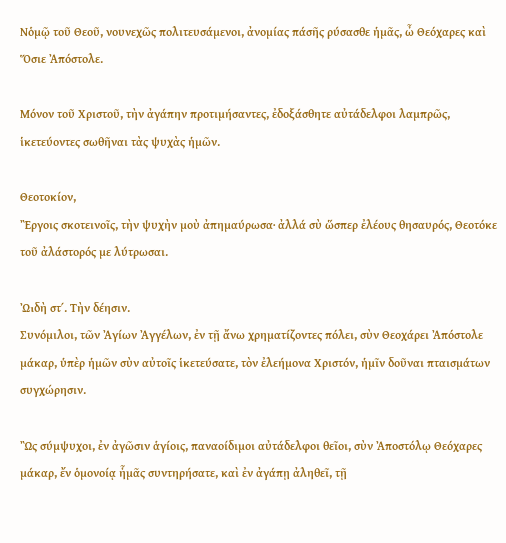Νὁμῷ τοῦ Θεοῦ, νουνεχῶς πολιτευσάμενοι, ἀνομίας πάσῆς ρύσασθε ἡμᾶς, ὦ Θεόχαρες καὶ Ὅσιε Ἀπόστολε.

Μόνον τοῦ Χριστοῦ, τὴν ἀγάπην προτιμήσαντες, ἐδοξάσθητε αὐτάδελφοι λαμπρῶς, ἱκετεύοντες σωθῆναι τὰς ψυχὰς ἡμῶν.

Θεοτοκίον,
Ἒργοις σκοτεινοῖς, τὴν ψυχὴν μοὺ ἀπημαύρωσα· ἀλλά σὺ ὥσπερ ἐλέους θησαυρός, Θεοτόκε τοῦ ἀλάστορός με λύτρωσαι.

ᾨδὴ στ΄. Τὴν δέησιν.
Συνόμιλοι, τῶν Ἀγίων Ἀγγέλων, ἐν τῇ ἄνω χρηματίζοντες πόλει, σὺν Θεοχάρει Ἀπόστολε μάκαρ, ὑπὲρ ἡμῶν σὺν αὐτοῖς ἱκετεύσατε, τὸν ἐλεήμονα Χριστόν, ἡμῖν δοῦναι πταισμάτων συγχώρησιν.

Ὢς σύμψυχοι, ἐν ἀγῶσιν ἁγίοις, παναοίδιμοι αὐτάδελφοι θεῖοι, σὺν Ἀποστόλῳ Θεόχαρες μάκαρ, ἔν ὁμονοίᾳ ἧμᾶς συντηρήσατε, καὶ ἐν ἀγάπῃ ἀληθεῖ, τῇ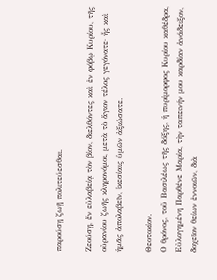παρούσῃ ζωῇ πολιτεύεσθαι.

Ζεούσῃ, ἕν εὐλαβείᾳ τὸν βίον, διελθόντες καὶ ἐν φόβῳ Κυρίου, τῆς οὐρανίου ζωῆς κληρονόμοι, μετὰ τὸ ἅγιον τέλος γεγόνατε· ἧς καὶ ἡμᾶς ἀπολαβεῖν, ἱκεσίαις ὑμῶν ἀξιώσατε.

Θεοτοκίον.
Ο θρόνος, τοῦ Βασιλέως τῆς δόξης, ἡ πυρίμορφος Κυρίου καθέδρα, Εὐλογημένη Παρθένε Μαρία, τὴν ταπεινήν μου καρδίαν ἀνάδειξον, δοχεῖον θείων ἐννοιῶν, διὰ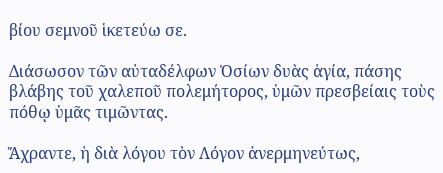βίου σεμνοῦ ἱκετεύω σε.

Διάσωσον τῶν αὐταδέλφων Ὀσίων δυὰς ἁγία, πάσης βλάβης τοῦ χαλεποῦ πολεμήτορος, ὑμῶν πρεσβείαις τοὺς πόθῳ ὑμᾶς τιμῶντας.

Ἄχραντε, ἡ διὰ λόγου τὸν Λόγον ἀνερμηνεύτως,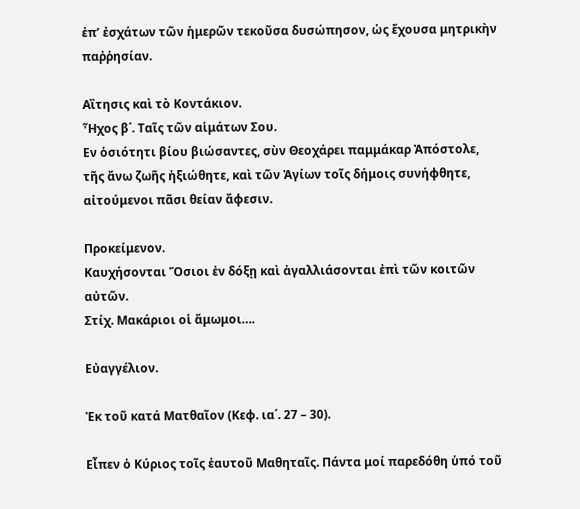ἐπ’ ἐσχάτων τῶν ἡμερῶν τεκοῦσα δυσώπησον, ὡς ἔχουσα μητρικὴν παῤῥησίαν.

Αἲτησις καὶ τὸ Κοντάκιον.
Ἦχος β΄. Ταῖς τῶν αἱμάτων Σου.
Εν ὁσιότητι βίου βιώσαντες, σὺν Θεοχάρει παμμάκαρ Ἀπόστολε, τῆς ἄνω ζωῆς ἠξιώθητε, καὶ τῶν Ἀγίων τοῖς δήμοις συνήφθητε, αἰτούμενοι πᾶσι θείαν ἄφεσιν.

Προκείμενον.
Καυχήσονται Ὅσιοι ἐν δόξῃ καὶ ἀγαλλιάσονται ἐπὶ τῶν κοιτῶν αὐτῶν.
Στίχ. Μακάριοι οἱ ἄμωμοι….

Εὐαγγέλιον.

Ἐκ τοῦ κατά Ματθαῖον (Κεφ. ια΄. 27 – 30).

Εἶπεν ὁ Κύριος τοῖς ἑαυτοῦ Μαθηταῖς. Πάντα μοί παρεδόθη ὑπό τοῦ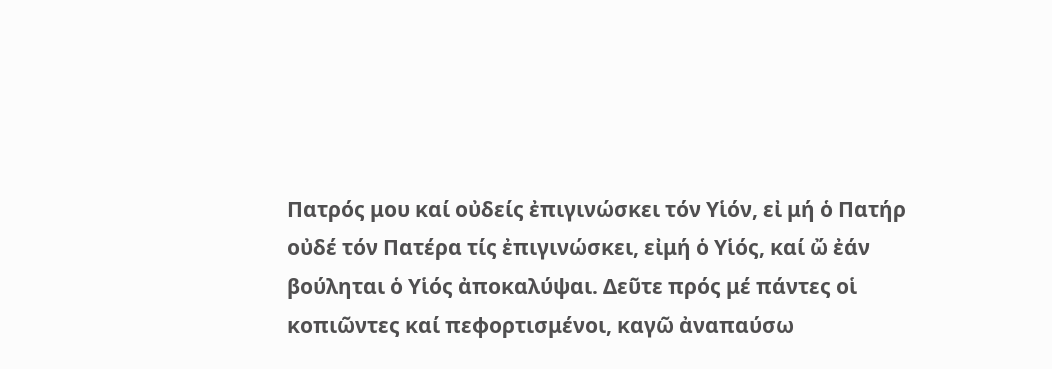Πατρός μου καί οὐδείς ἐπιγινώσκει τόν Υἱόν, εἰ μή ὁ Πατήρ οὐδέ τόν Πατέρα τίς ἐπιγινώσκει, εἰμή ὁ Υἱός, καί ὤ ἐάν βούληται ὁ Υἱός ἀποκαλύψαι. Δεῦτε πρός μέ πάντες οἱ κοπιῶντες καί πεφορτισμένοι, καγῶ ἀναπαύσω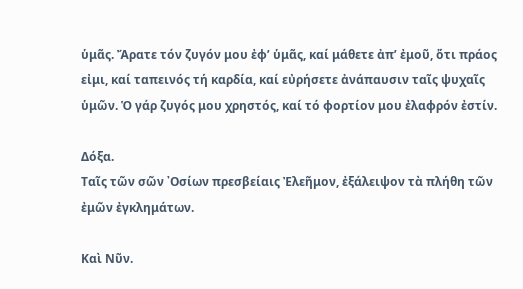ὑμᾶς. Ἄρατε τόν ζυγόν μου ἐφ’ ὑμᾶς, καί μάθετε ἀπ’ ἐμοῦ, ὅτι πράος εἰμι, καί ταπεινός τή καρδία, καί εὐρήσετε ἀνάπαυσιν ταῖς ψυχαῖς ὑμῶν. Ὁ γάρ ζυγός μου χρηστός, καί τό φορτίον μου ἐλαφρόν ἐστίν.

Δόξα.
Ταῖς τῶν σῶν ᾿Οσίων πρεσβείαις Ἐλεῆμον, ἐξάλειψον τὰ πλήθη τῶν ἐμῶν ἐγκλημάτων.

Καὶ Νῦν.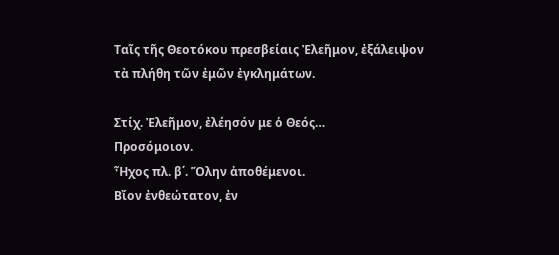Ταῖς τῆς Θεοτόκου πρεσβείαις Ἐλεῆμον, ἐξάλειψον τὰ πλήθη τῶν ἐμῶν ἐγκλημάτων.

Στίχ. Ἐλεῆμον, ἐλέησόν με ὁ Θεός…
Προσόμοιον.
Ἦχος πλ. β΄. Ὅλην ἀποθέμενοι.
Βἴον ἐνθεώτατον, ἐν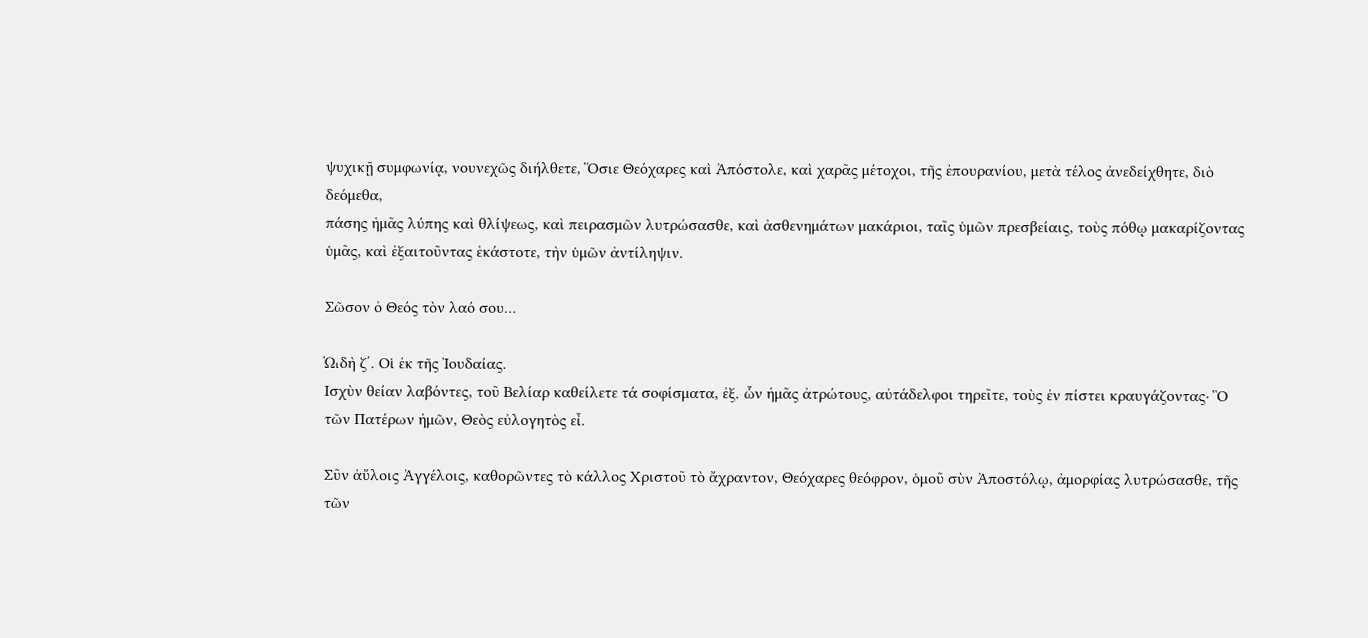ψυχικῇ συμφωνίᾳ, νουνεχῶς διήλθετε, Ὅσιε Θεόχαρες καὶ Ἀπόστολε, καὶ χαρᾶς μέτοχοι, τῆς ἐπουρανίου, μετὰ τέλος ἀνεδείχθητε, διὸ δεόμεθα,
πάσης ἡμᾶς λύπης καὶ θλίψεως, καὶ πειρασμῶν λυτρώσασθε, καὶ ἀσθενημάτων μακάριοι, ταῖς ὑμῶν πρεσβείαις, τοὺς πόθῳ μακαρίζοντας ὑμᾶς, καὶ ἐξαιτοῦντας ἑκάστοτε, τὴν ὑμῶν ἀντίληψιν.

Σῶσον ὀ Θεός τὸν λαό σου…

ᾨδὴ ζ΄. Οἱ ἐκ τῆς Ἰουδαίας.
Ισχὺν θείαν λαβόντες, τοῦ Βελίαρ καθείλετε τά σοφίσματα, ἐξ. ὧν ἡμᾶς ἀτρώτους, αὐτάδελφοι τηρεῖτε, τοὺς ἐν πίστει κραυγάζοντας· Ὃ τῶν Πατέρων ἡμῶν, Θεὸς εὐλογητὸς εἶ.

Σῦν ἀὔλοις Ἀγγέλοις, καθορῶντες τὸ κάλλος Χριστοῦ τὸ ἄχραντον, Θεόχαρες θεόφρον, ὁμοῦ σὺν Ἀποστόλῳ, ἀμορφίας λυτρώσασθε, τῆς τῶν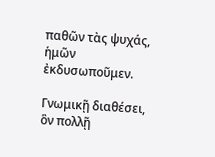παθῶν τὰς ψυχάς, ἡμῶν ἐκδυσωποῦμεν.

Γνωμικῇ διαθέσει, ὃν πολλῇ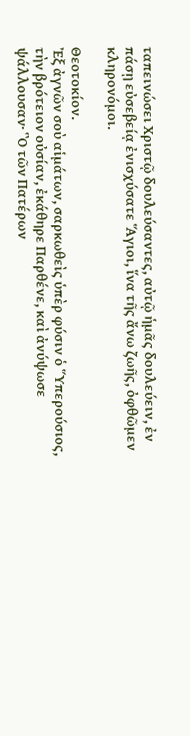ταπεινώσει Χριστῷ δουλεύσαντες, αὐτῷ ἡμᾶς δουλεύειν, ἐν πάσῃ εὐσεβείᾳ ἐνισχύσατε Ἅγιοι, ἵνα τῆς ἄνω ζωῆς, ὀφθῶμεν κληρονόμοι.

Θεοτοκίον.
Ἐξ ἀγνῶν σοὺ αἱμάτων, σαρκωθεὶς ὑπὲρ φύσιν ὁ Ὕπερούσιος, τὴν βρότειον οὐσίαν, ἐκάθηρε Παρθένε, καὶ ἀνύψωσε ψάλλουσαν· Ὃ τῶν Πατέρων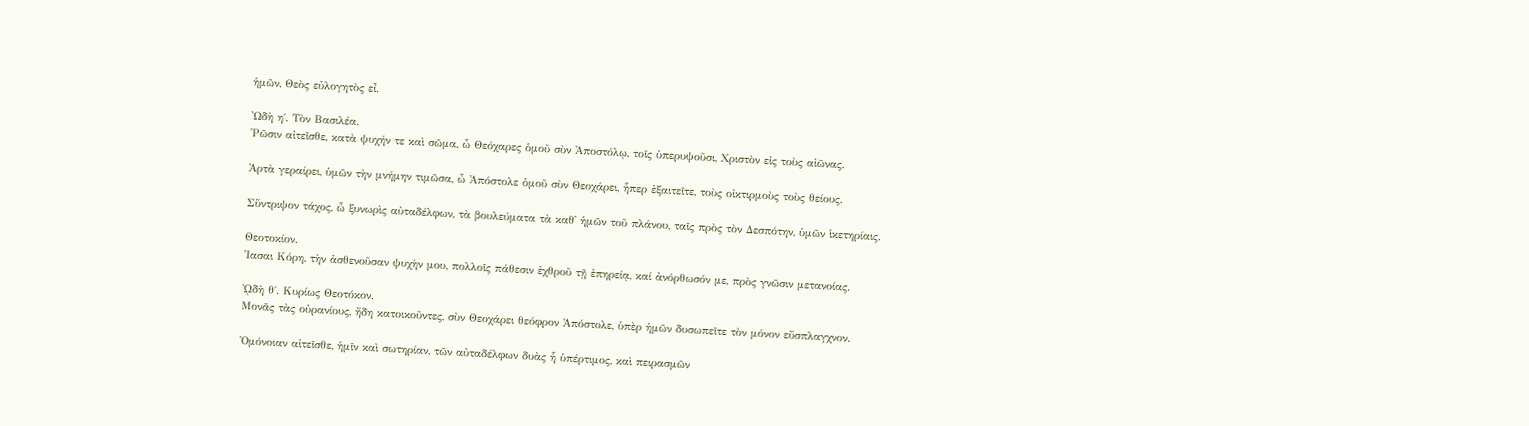ἡμῶν, Θεὸς εὐλογητὸς εἶ.

᾿Ωδὴ η΄. Τὸν Βασιλέα.
Ῥῶσιν αἰτεῖσθε, κατὰ ψυχήν τε καὶ σῶμα, ὦ Θεόχαρες ὁμοῦ σὺν Ἀποστόλῳ, τοῖς ὑπερυψοῦσι, Χριστὸν εἰς τοὺς αἰῶνας.

Ἀρτὰ γεραίρει, ὑμῶν τὴν μνήμην τιμῶσα, ὦ Ἀπόστολε ὁμοῦ σὺν Θεοχάρει, ἧπερ ἐξαιτεῖτε, τοὺς οἰκτιρμοὺς τοὺς θείους.

Σὕντριψον τάχος, ὦ ξυνωρὶς αὐταδέλφων, τὰ βουλεύματα τὰ καθ᾽ ἡμῶν τοῦ πλάνου, ταῖς πρὸς τὸν Δεσπότην, ὑμῶν ἱκετηρίαις.

Θεοτοκίον.
Ἰασαι Κόρη, τὴν ἀσθενοῦσαν ψυχὴν μου, πολλοῖς πάθεσιν ἐχθροῦ τῇ ἐπηρείᾳ, καί ἀνόρθωσόν με, πρὸς γνῶσιν μετανοίας.

ᾨδὴ θ΄. Κυρίως Θεοτόκον.
Μονᾶς τὰς οὐρανίους, ἤδη κατοικοῦντες, σὺν Θεοχάρει θεόφρον Ἀπόστολε, ὑπὲρ ἡμῶν δυσωπεῖτε τὸν μόνον εὔσπλαγχνον.

Ὀμόνοιαν αἰτεῖσθε, ἡμῖν καὶ σωτηρίαν, τῶν αὐταδέλφων δυὰς ἧ ὑπέρτιμος, καὶ πειρασμῶν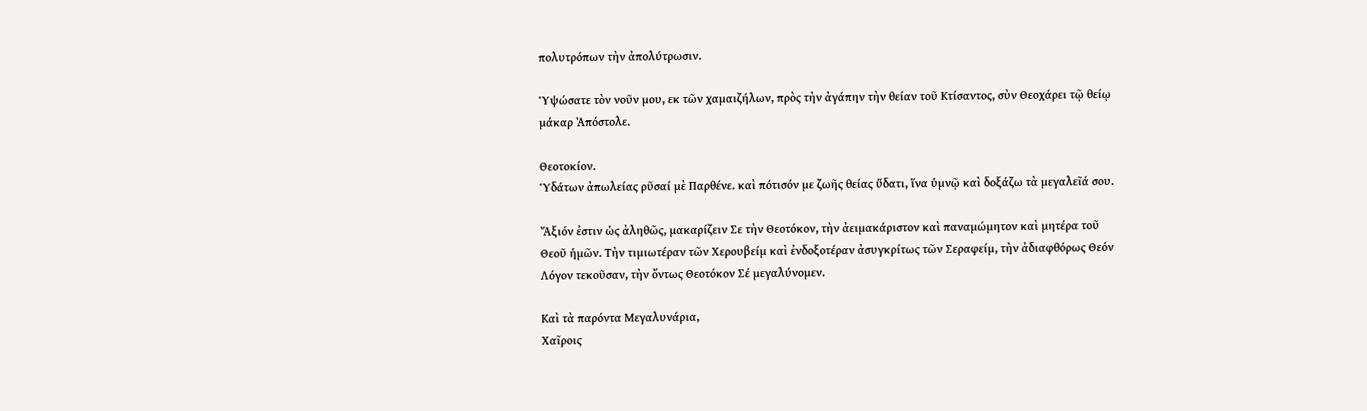πολυτρόπων τὴν ἀπολύτρωσιν.

Ὑψώσατε τὸν νοῦν μου, εκ τῶν χαμαιζήλων, πρὸς τὴν ἀγάπην τὴν θείαν τοῦ Κτίσαντος, σὺν Θεοχάρει τῷ θείῳ μάκαρ Ἀπόστολε.

Θεοτοκίον.
Ὑδάτων ἀπωλείας ρῦσαί μὲ Παρθένε. καὶ πότισόν με ζωῆς θείας ὕδατι, ἵνα ὑμνῷ καὶ δοξάζω τὰ μεγαλεῖά σου.

Ἄξιόν ἐστιν ὡς ἀληθῶς, μακαρίζειν Σε τὴν Θεοτόκον, τὴν ἀειμακάριστον καὶ παναμώμητον καὶ μητέρα τοῦ Θεοῦ ἡμῶν. Τὴν τιμιωτέραν τῶν Χερουβείμ καὶ ἐνδοξοτέραν ἀσυγκρίτως τῶν Σεραφείμ, τὴν ἀδιαφθόρως Θεόν Λόγον τεκοῦσαν, τὴν ὄντως Θεοτόκον Σέ μεγαλύνομεν.

Καὶ τὰ παρόντα Μεγαλυνάρια,
Χαῖροις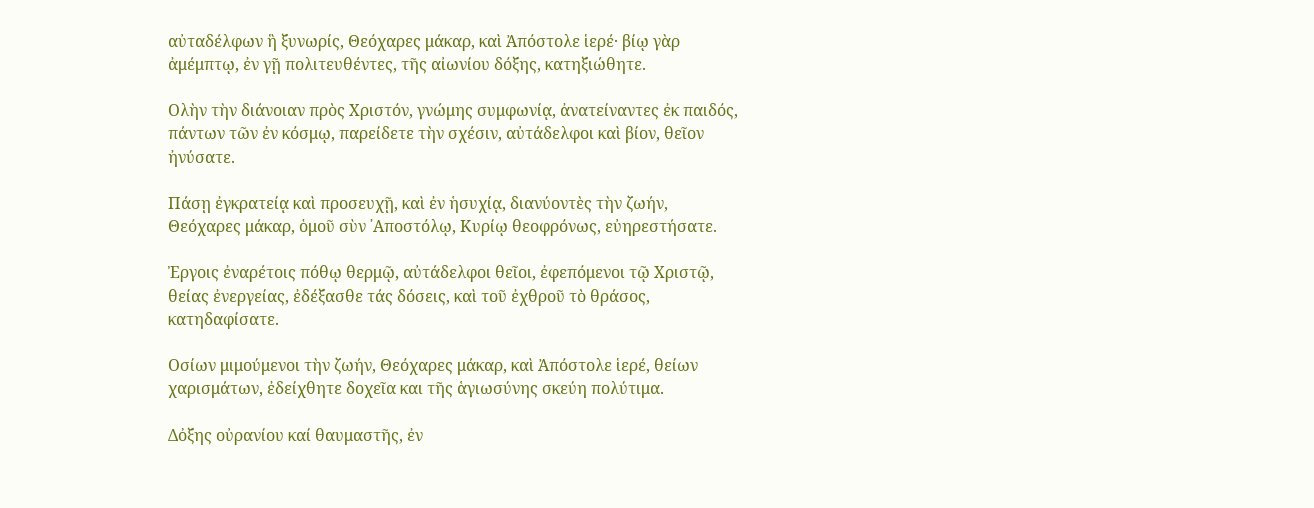αὐταδέλφων ἣ ξυνωρίς, Θεόχαρες μάκαρ, καὶ Ἀπόστολε ἱερέ· βίῳ γὰρ ἀμέμπτῳ, ἐν γῇ πολιτευθέντες, τῆς αἰωνίου δόξης, κατηξιώθητε.

Ολὴν τὴν διάνοιαν πρὸς Χριστόν, γνώμης συμφωνίᾳ, ἀνατείναντες ἐκ παιδός, πάντων τῶν ἐν κόσμῳ, παρείδετε τὴν σχέσιν, αὐτάδελφοι καὶ βίον, θεῖον ἠνύσατε.

Πάσῃ ἐγκρατείᾳ καὶ προσευχῇ, καὶ ἐν ἡσυχίᾳ, διανύοντὲς τὴν ζωήν, Θεόχαρες μάκαρ, ὁμοῦ σὺν ᾿Αποστόλῳ, Κυρίῳ θεοφρόνως, εὐηρεστήσατε.

Ἐργοις ἐναρέτοις πόθῳ θερμῷ, αὐτάδελφοι θεῖοι, ἐφεπόμενοι τῷ Χριστῷ, θείας ἐνεργείας, ἐδέξασθε τάς δόσεις, καὶ τοῦ ἐχθροῦ τὸ θράσος, κατηδαφίσατε.

Οσίων μιμούμενοι τὴν ζωήν, Θεόχαρες μάκαρ, καὶ Ἀπόστολε ἱερέ, θείων χαρισμάτων, ἐδείχθητε δοχεῖα και τῆς ἁγιωσύνης σκεύη πολύτιμα.

Δὀξης οὐρανίου καί θαυμαστῆς, ἐν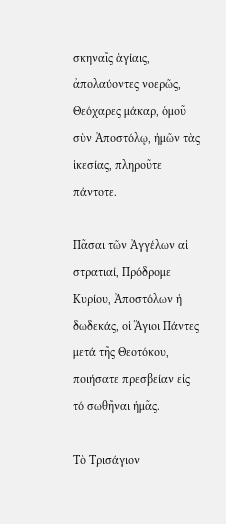σκηναῖς ἁγίαις, ἀπολαύοντες νοερῶς, Θεόχαρες μάκαρ, ὁμοῦ σὺν Ἀποστόλῳ, ἡμῶν τὰς ἱκεσίας, πληροῦτε πάντοτε.

Πᾶσαι τῶν Ἀγγέλων αἱ στρατιαί, Πρόδρομε Κυρίου, Ἀποστόλων ἡ δωδεκάς, οἱ Ἅγιοι Πάντες μετά τῆς Θεοτόκου, ποιήσατε πρεσβείαν εἰς τό σωθῆναι ἡμᾶς.

Τὸ Τρισάγιον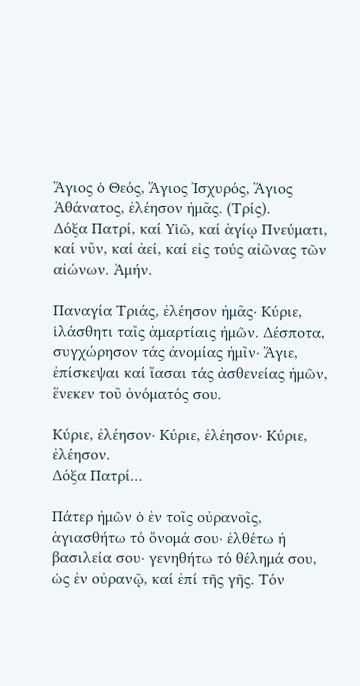Ἅγιος ὁ Θεός, Ἅγιος Ἰσχυρός, Ἅγιος Ἀθάνατος, ἐλέησον ἡμᾶς. (Τρίς).
Δόξα Πατρί, καί Υἱῶ, καί ἁγίῳ Πνεύματι,
καί νῦν, καί ἀεί, καί εἰς τούς αἰῶνας τῶν αἰώνων. Ἀμήν.

Παναγία Τριάς, ἐλέησον ἡμᾶς· Κύριε, ἱλάσθητι ταῖς ἁμαρτίαις ἡμῶν. Δέσποτα, συγχώρησον τάς ἀνομίας ἡμῖν· Ἅγιε, ἐπίσκεψαι καί ἴασαι τάς ἀσθενείας ἡμῶν, ἕνεκεν τοῦ ὀνόματός σου.

Κύριε, ἐλέησον· Κύριε, ἐλέησον· Κύριε, ἐλέησον.
Δόξα Πατρί…

Πάτερ ἡμῶν ὁ ἐν τοῖς οὐρανοῖς, ἁγιασθήτω τό ὄνομά σου· ἐλθέτω ἡ βασιλεία σου· γενηθήτω τό θέλημά σου, ὡς ἐν οὐρανῷ, καί ἐπί τῆς γῆς. Τόν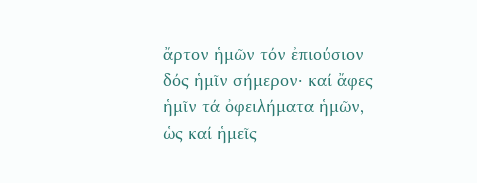ἄρτον ἡμῶν τόν ἐπιούσιον δός ἡμῖν σήμερον· καί ἄφες ἡμῖν τά ὀφειλήματα ἡμῶν, ὡς καί ἡμεῖς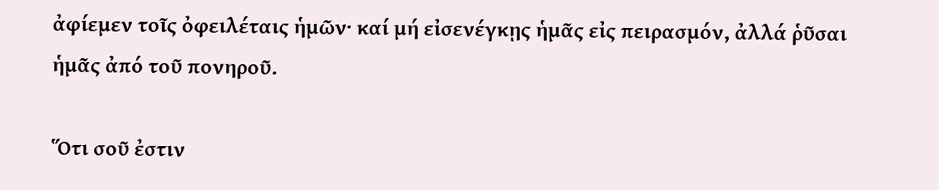ἀφίεμεν τοῖς ὀφειλέταις ἡμῶν· καί μή εἰσενέγκῃς ἡμᾶς εἰς πειρασμόν, ἀλλά ῥῦσαι ἡμᾶς ἀπό τοῦ πονηροῦ.

Ὅτι σοῦ ἐστιν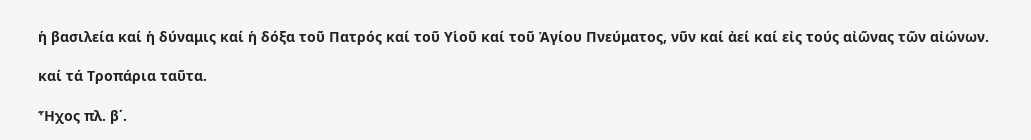ἡ βασιλεία καί ἡ δύναμις καί ἡ δόξα τοῦ Πατρός καί τοῦ Υἱοῦ καί τοῦ Ἁγίου Πνεύματος, νῦν καί ἀεί καί εἰς τούς αἰῶνας τῶν αἰώνων.

καί τά Τροπάρια ταῦτα.

Ἦχος πλ. β΄.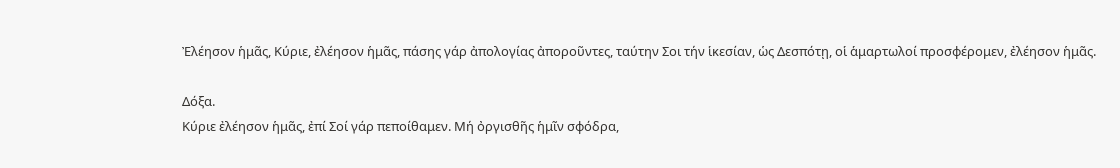Ἐλέησον ἡμᾶς, Κύριε, ἐλέησον ἡμᾶς, πάσης γάρ ἀπολογίας ἀποροῦντες, ταύτην Σοι τήν ἱκεσίαν, ὡς Δεσπότῃ, οἱ ἁμαρτωλοί προσφέρομεν, ἐλέησον ἡμᾶς.

Δόξα.
Κύριε ἐλέησον ἡμᾶς, ἐπί Σοί γάρ πεποίθαμεν. Μή ὀργισθῆς ἡμῖν σφόδρα,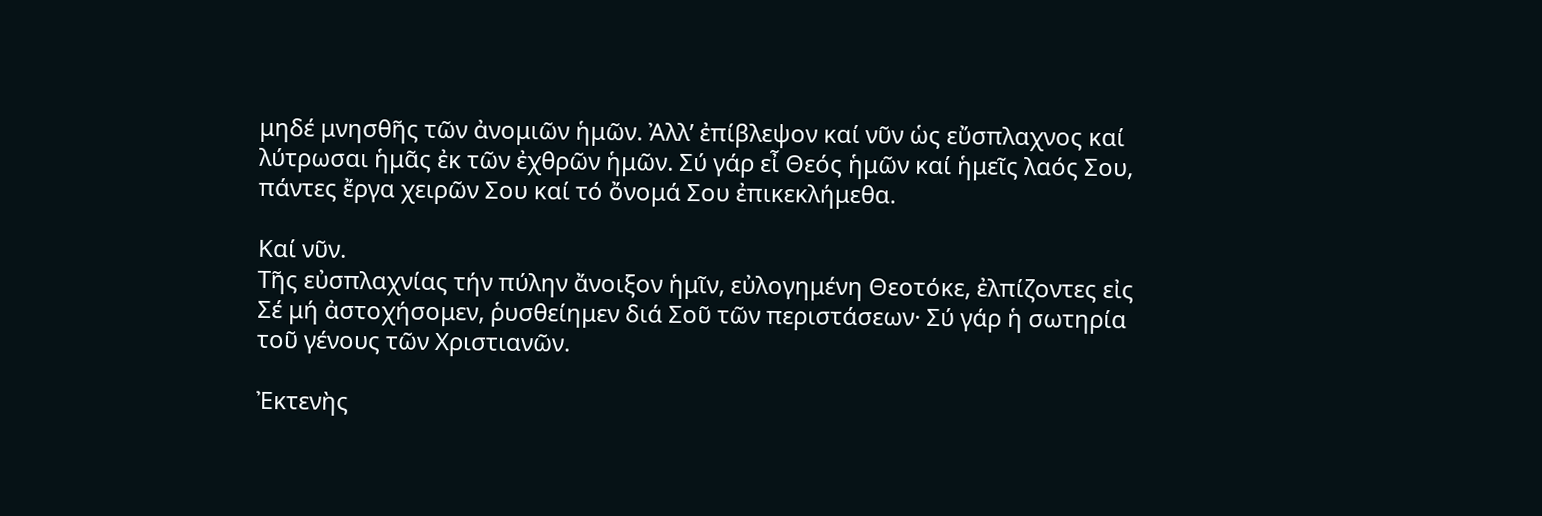μηδέ μνησθῆς τῶν ἀνομιῶν ἡμῶν. Ἀλλ’ ἐπίβλεψον καί νῦν ὡς εὔσπλαχνος καί λύτρωσαι ἡμᾶς ἐκ τῶν ἐχθρῶν ἡμῶν. Σύ γάρ εἶ Θεός ἡμῶν καί ἡμεῖς λαός Σου, πάντες ἔργα χειρῶν Σου καί τό ὄνομά Σου ἐπικεκλήμεθα.

Καί νῦν.
Τῆς εὐσπλαχνίας τήν πύλην ἄνοιξον ἡμῖν, εὐλογημένη Θεοτόκε, ἐλπίζοντες εἰς Σέ μή ἀστοχήσομεν, ῥυσθείημεν διά Σοῦ τῶν περιστάσεων· Σύ γάρ ἡ σωτηρία τοῦ γένους τῶν Χριστιανῶν.

Ἐκτενὴς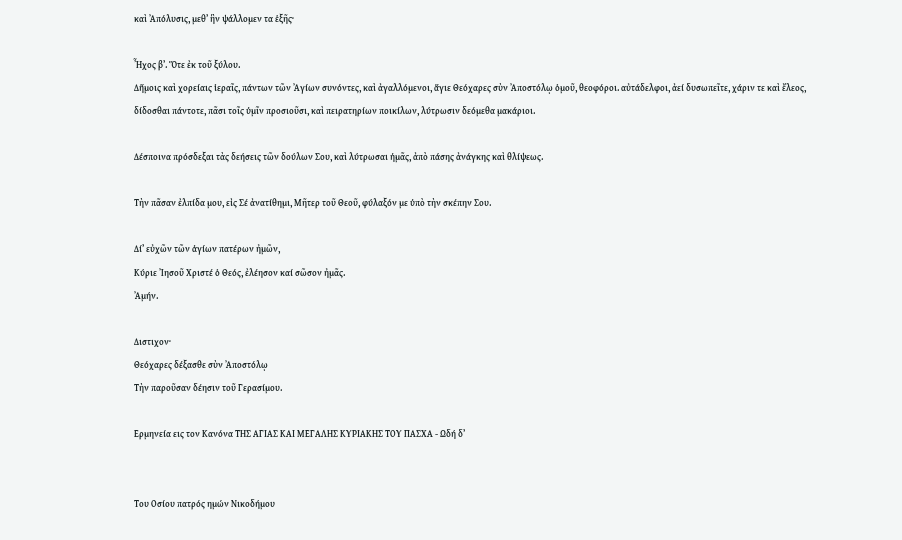καὶ Ἀπόλυσις, μεθ’ ἣν ψάλλομεν τα ἑξῆς·

Ἦχος β’. Ὅτε ἐκ τοῦ ξύλου.
Δἥμοις καὶ χορείαις ἱεραῖς, πάντων τῶν Ἀγίων συνόντες, καὶ ἀγαλλόμενοι, ἅγιε Θεόχαρες σὺν Ἀποστόλῳ ὁμοῦ, θεοφόροι. αὐτάδελφοι, ἀεί δυσωπεῖτε, χάριν τε καὶ ἔλεος, δίδοσθαι πάντοτε, πᾶσι τοῖς ὑμῖν προσιοῦσι, καὶ πειρατηρίων ποικίλων, λύτρωσιν δεόμεθα μακάριοι.

Δέσποινα πρόσδεξαι τὰς δεήσεις τῶν δούλων Σου, καὶ λύτρωσαι ἡμᾶς, ἀπὸ πάσης ἀνάγκης καὶ θλίψεως.

Τὴν πᾶσαν ἐλπίδα μου, εἰς Σέ ἀνατίθημι, Μῆτερ τοῦ Θεοῦ, φύλαξόν με ὑπὸ τὴν σκέπην Σου.

Δί’ εὐχῶν τῶν ἁγίων πατέρων ἠμῶν,
Κύριε Ἰησοῦ Χριστέ ὁ Θεός, ἐλέησον καί σῶσον ἠμᾶς.
Ἀμήν.

Διστιχον·
Θεόχαρες δέξασθε σὺν Ἀποστόλῳ
Τὴν παροῦσαν δέησιν τοῦ Γερασίμου.

Ερμηνεία εις τον Κανόνα ΤΗΣ ΑΓΙΑΣ ΚΑΙ ΜΕΓΑΛΗΣ ΚΥΡΙΑΚΗΣ ΤΟΥ ΠΑΣΧΑ - Ωδή δ’


Του Οσίου πατρός ημών Νικοδήμου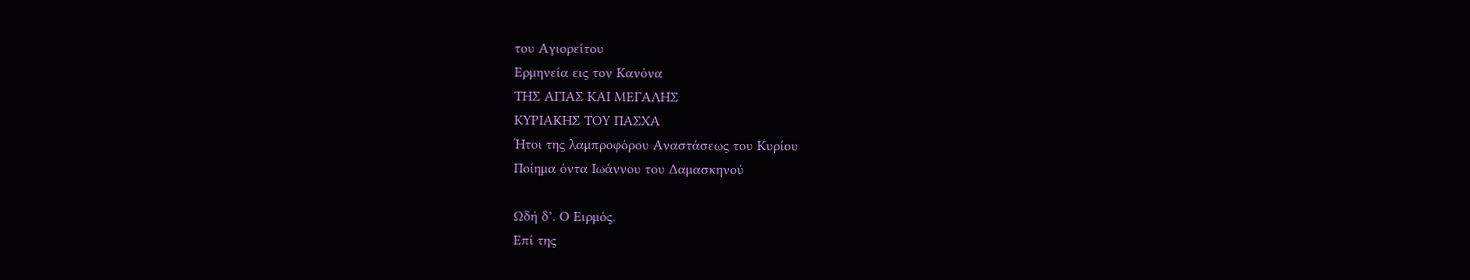του Αγιορείτου
Ερμηνεία εις τον Κανόνα
ΤΗΣ ΑΓΙΑΣ ΚΑΙ ΜΕΓΑΛΗΣ
ΚΥΡΙΑΚΗΣ ΤΟΥ ΠΑΣΧΑ
Ήτοι της λαμπροφόρου Αναστάσεως του Κυρίου
Ποίημα όντα Ιωάννου του Δαμασκηνού

Ωδή δ’. Ο Ειρμός.
Επί της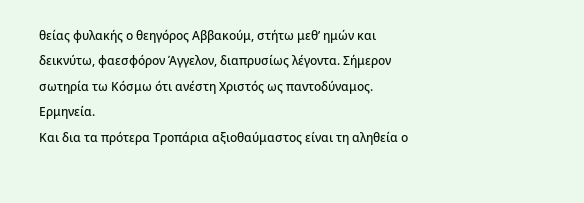θείας φυλακής ο θεηγόρος Αββακούμ, στήτω μεθ’ ημών και δεικνύτω, φαεσφόρον Άγγελον, διαπρυσίως λέγοντα. Σήμερον σωτηρία τω Κόσμω ότι ανέστη Χριστός ως παντοδύναμος.
Ερμηνεία.
Και δια τα πρότερα Τροπάρια αξιοθαύμαστος είναι τη αληθεία ο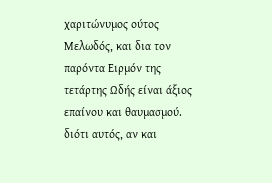χαριτώνυμος ούτος Μελωδός, και δια τον παρόντα Ειρμόν της τετάρτης Ωδής είναι άξιος επαίνου και θαυμασμού. διότι αυτός, αν και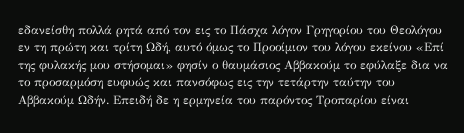εδανείσθη πολλά ρητά από τον εις το Πάσχα λόγον Γρηγορίου του Θεολόγου εν τη πρώτη και τρίτη Ωδή, αυτό όμως το Προοίμιον του λόγου εκείνου «Επί της φυλακής μου στήσομαι» φησίν ο θαυμάσιος Αββακούμ το εφύλαξε δια να το προσαρμόση ευφυώς και πανσόφως εις την τετάρτην ταύτην του Αββακούμ Ωδήν. Επειδή δε η ερμηνεία του παρόντος Τροπαρίου είναι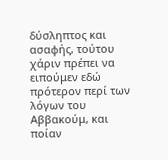δύσληπτος και ασαφής, τούτου χάριν πρέπει να ειπούμεν εδώ πρότερον περί των λόγων του Αββακούμ, και ποίαν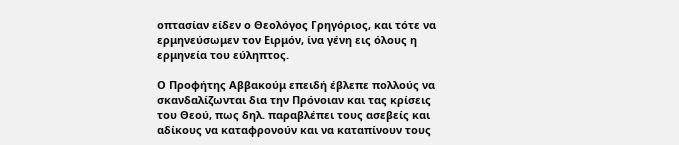οπτασίαν είδεν ο Θεολόγος Γρηγόριος, και τότε να ερμηνεύσωμεν τον Ειρμόν, ίνα γένη εις όλους η ερμηνεία του εύληπτος.

Ο Προφήτης Αββακούμ επειδή έβλεπε πολλούς να σκανδαλίζωνται δια την Πρόνοιαν και τας κρίσεις του Θεού, πως δηλ. παραβλέπει τους ασεβείς και αδίκους να καταφρονούν και να καταπίνουν τους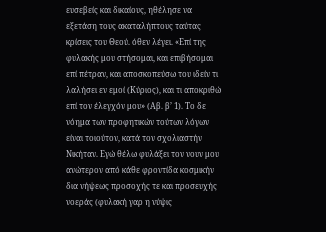ευσεβείς και δικαίους, ηθέλησε να εξετάση τους ακαταλήπτους ταύτας κρίσεις του Θεού. όθεν λέγει. «Επί της φυλακής μου στήσομαι, και επιβήσομαι επί πέτραν, και αποσκοπεύσω του ιδείν τι λαλήσει εν εμοί (Κύριος), και τι αποκριθώ επί τον έλεγχόν μου» (Αβ. β’ 1). Το δε νόημα των προφητικών τούτων λόγων είναι τοιούτον, κατά τον σχολιαστήν Νικήταν. Εγώ θέλω φυλάξει τον νουν μου ανώτερον από κάθε φροντίδα κοσμικήν δια νήψεως προσοχής τε και προσευχής νοεράς (φυλακή γαρ η νύψις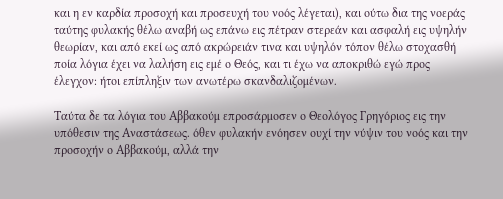και η εν καρδία προσοχή και προσευχή του νοός λέγεται), και ούτω δια της νοεράς ταύτης φυλακής θέλω αναβή ως επάνω εις πέτραν στερεάν και ασφαλή εις υψηλήν θεωρίαν, και από εκεί ως από ακρώρειάν τινα και υψηλόν τόπον θέλω στοχασθή ποία λόγια έχει να λαλήση εις εμέ ο Θεός, και τι έχω να αποκριθώ εγώ προς έλεγχον: ήτοι επίπληξιν των ανωτέρω σκανδαλιζομένων.

Ταύτα δε τα λόγια του Αββακούμ επροσάρμοσεν ο Θεολόγος Γρηγόριος εις την υπόθεσιν της Αναστάσεως. όθεν φυλακήν ενόησεν ουχί την νύψιν του νοός και την προσοχήν ο Αββακούμ, αλλά την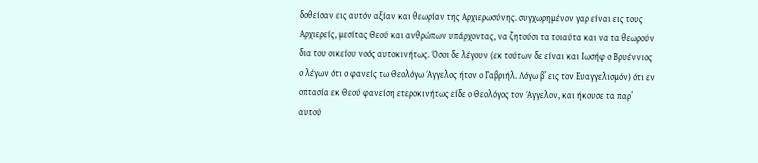δοθείσαν εις αυτόν αξίαν και θεωρίαν της Αρχιερωσύνης. συγχωρημένον γαρ είναι εις τους Αρχιερείς, μεσίτας Θεού και ανθρώπων υπάρχοντας, να ζητούσι τα τοιαύτα και να τα θεωρούν δια του οικείου νοός αυτοκινήτως. Όσοι δε λέγουν (εκ τούτων δε είναι και Ιωσήφ ο Βρυέννιος ο λέγων ότι ο φανείς τω Θεολόγω Άγγελος ήτον ο Γαβριήλ. Λόγω β’ εις τον Ευαγγελισμόν) ότι εν οπτασία εκ Θεού φανείση ετεροκινήτως είδε ο Θεολόγος τον Άγγελον, και ήκουσε τα παρ’ αυτού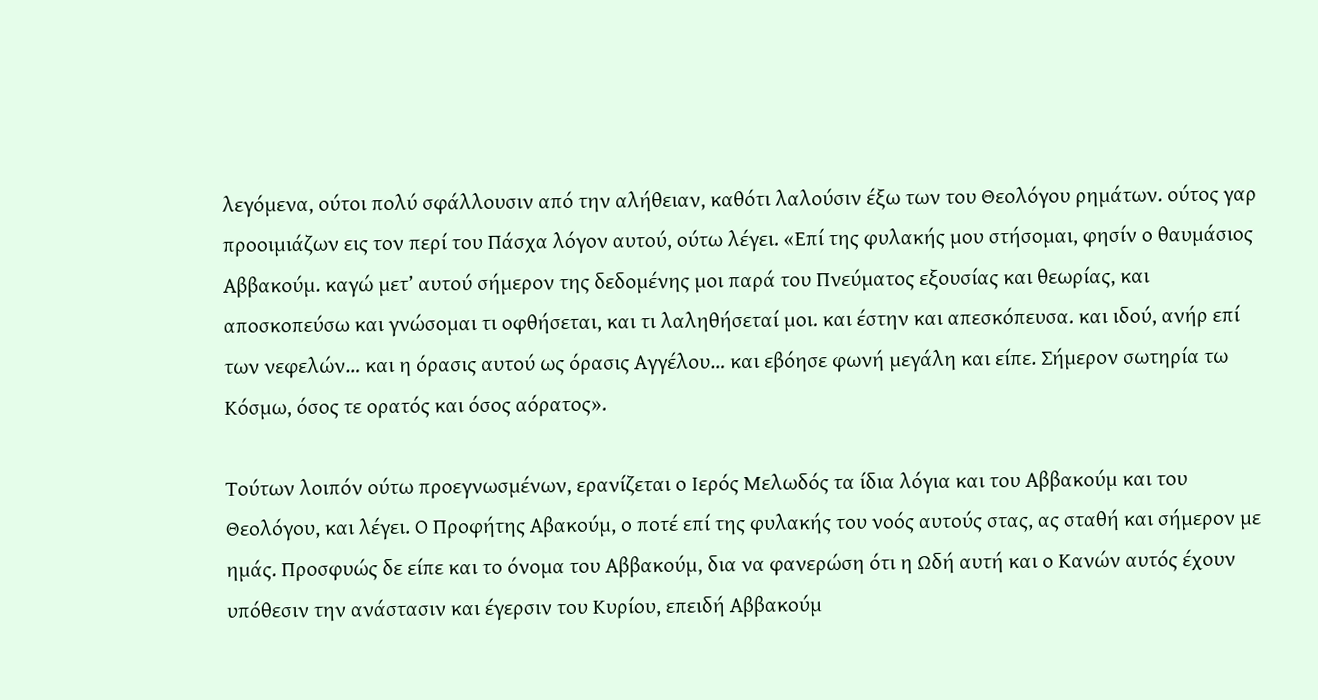λεγόμενα, ούτοι πολύ σφάλλουσιν από την αλήθειαν, καθότι λαλούσιν έξω των του Θεολόγου ρημάτων. ούτος γαρ προοιμιάζων εις τον περί του Πάσχα λόγον αυτού, ούτω λέγει. «Επί της φυλακής μου στήσομαι, φησίν ο θαυμάσιος Αββακούμ. καγώ μετ’ αυτού σήμερον της δεδομένης μοι παρά του Πνεύματος εξουσίας και θεωρίας, και αποσκοπεύσω και γνώσομαι τι οφθήσεται, και τι λαληθήσεταί μοι. και έστην και απεσκόπευσα. και ιδού, ανήρ επί των νεφελών… και η όρασις αυτού ως όρασις Αγγέλου… και εβόησε φωνή μεγάλη και είπε. Σήμερον σωτηρία τω Κόσμω, όσος τε ορατός και όσος αόρατος».

Τούτων λοιπόν ούτω προεγνωσμένων, ερανίζεται ο Ιερός Μελωδός τα ίδια λόγια και του Αββακούμ και του Θεολόγου, και λέγει. Ο Προφήτης Αβακούμ, ο ποτέ επί της φυλακής του νοός αυτούς στας, ας σταθή και σήμερον με ημάς. Προσφυώς δε είπε και το όνομα του Αββακούμ, δια να φανερώση ότι η Ωδή αυτή και ο Κανών αυτός έχουν υπόθεσιν την ανάστασιν και έγερσιν του Κυρίου, επειδή Αββακούμ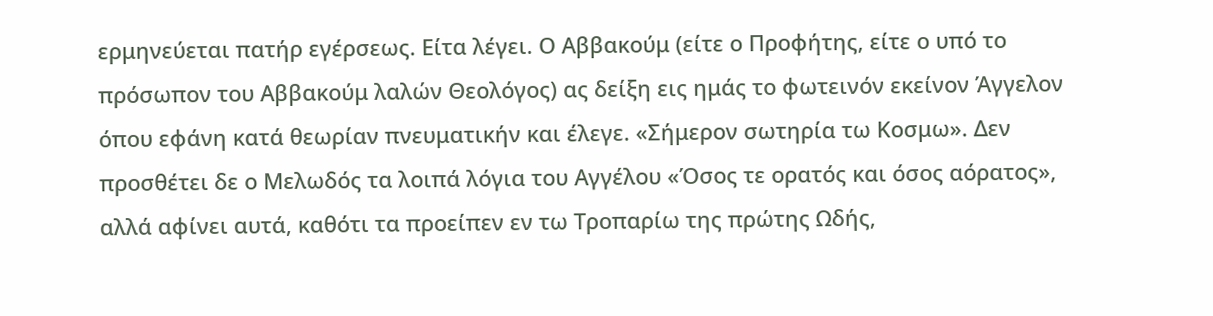ερμηνεύεται πατήρ εγέρσεως. Είτα λέγει. Ο Αββακούμ (είτε ο Προφήτης, είτε ο υπό το πρόσωπον του Αββακούμ λαλών Θεολόγος) ας δείξη εις ημάς το φωτεινόν εκείνον Άγγελον όπου εφάνη κατά θεωρίαν πνευματικήν και έλεγε. «Σήμερον σωτηρία τω Κοσμω». Δεν προσθέτει δε ο Μελωδός τα λοιπά λόγια του Αγγέλου «Όσος τε ορατός και όσος αόρατος», αλλά αφίνει αυτά, καθότι τα προείπεν εν τω Τροπαρίω της πρώτης Ωδής,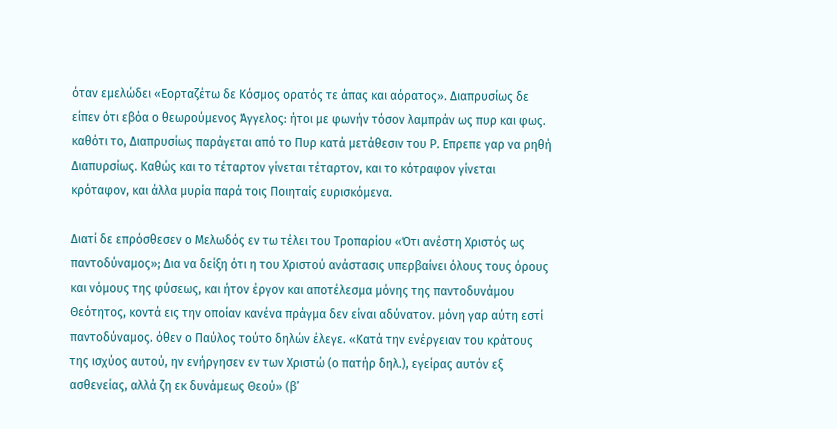όταν εμελώδει «Εορταζέτω δε Κόσμος ορατός τε άπας και αόρατος». Διαπρυσίως δε είπεν ότι εβόα ο θεωρούμενος Άγγελος: ήτοι με φωνήν τόσον λαμπράν ως πυρ και φως. καθότι το, Διαπρυσίως παράγεται από το Πυρ κατά μετάθεσιν του Ρ. Επρεπε γαρ να ρηθή Διαπυρσίως. Καθώς και το τέταρτον γίνεται τέταρτον, και το κότραφον γίνεται κρόταφον, και άλλα μυρία παρά τοις Ποιηταίς ευρισκόμενα.

Διατί δε επρόσθεσεν ο Μελωδός εν τω τέλει του Τροπαρίου «Ότι ανέστη Χριστός ως παντοδύναμος»; Δια να δείξη ότι η του Χριστού ανάστασις υπερβαίνει όλους τους όρους και νόμους της φύσεως, και ήτον έργον και αποτέλεσμα μόνης της παντοδυνάμου Θεότητος, κοντά εις την οποίαν κανένα πράγμα δεν είναι αδύνατον. μόνη γαρ αύτη εστί παντοδύναμος. όθεν ο Παύλος τούτο δηλών έλεγε. «Κατά την ενέργειαν του κράτους της ισχύος αυτού, ην ενήργησεν εν των Χριστώ (ο πατήρ δηλ.), εγείρας αυτόν εξ ασθενείας, αλλά ζη εκ δυνάμεως Θεού» (β’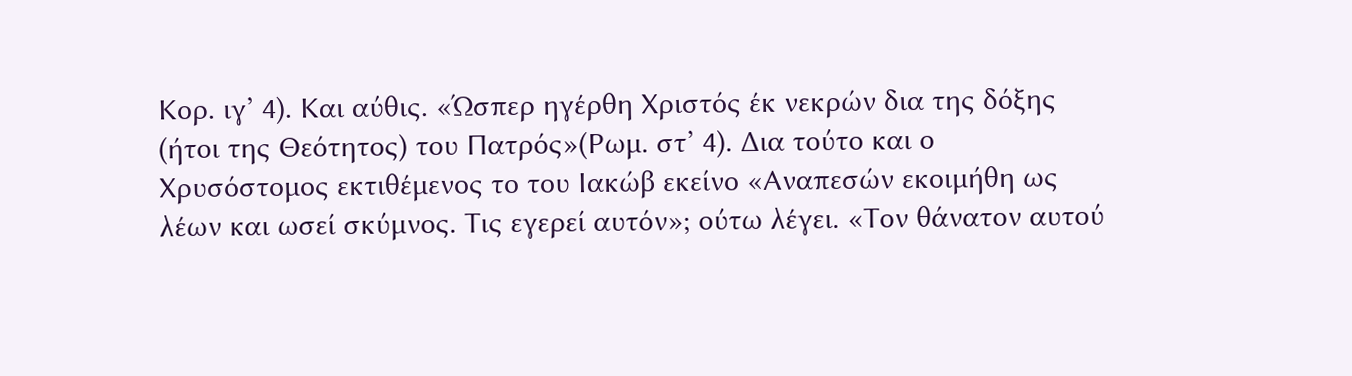Κορ. ιγ’ 4). Και αύθις. «Ώσπερ ηγέρθη Χριστός έκ νεκρών δια της δόξης (ήτοι της Θεότητος) του Πατρός»(Ρωμ. στ’ 4). Δια τούτο και ο Χρυσόστομος εκτιθέμενος το του Ιακώβ εκείνο «Αναπεσών εκοιμήθη ως λέων και ωσεί σκύμνος. Τις εγερεί αυτόν»; ούτω λέγει. «Τον θάνατον αυτού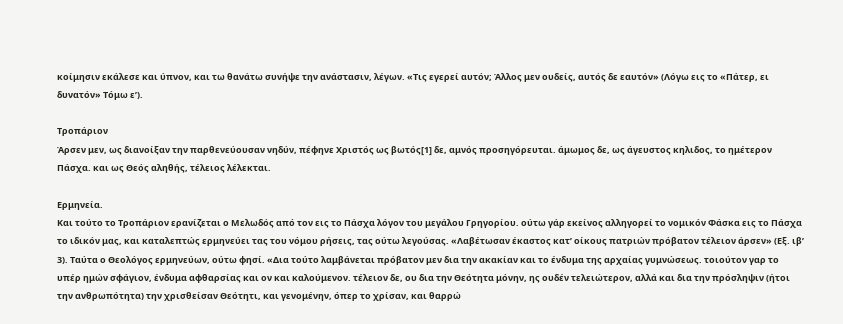κοίμησιν εκάλεσε και ύπνον, και τω θανάτω συνήψε την ανάστασιν, λέγων. «Τις εγερεί αυτόν; Άλλος μεν ουδείς, αυτός δε εαυτόν» (Λόγω εις το «Πάτερ, ει δυνατόν» Τόμω ε’).

Τροπάριον
Άρσεν μεν, ως διανοίξαν την παρθενεύουσαν νηδύν, πέφηνε Χριστός ως βωτός[1] δε, αμνός προσηγόρευται. άμωμος δε, ως άγευστος κηλιδος, το ημέτερον Πάσχα. και ως Θεός αληθής, τέλειος λέλεκται.

Ερμηνεία.
Και τούτο το Τροπάριον ερανίζεται ο Μελωδός από τον εις το Πάσχα λόγον του μεγάλου Γρηγορίου. ούτω γάρ εκείνος αλληγορεί το νομικόν Φάσκα εις το Πάσχα το ιδικόν μας, και καταλεπτώς ερμηνεύει τας του νόμου ρήσεις, τας ούτω λεγούσας. «Λαβέτωσαν έκαστος κατ’ οίκους πατριών πρόβατον τέλειον άρσεν» (Εξ. ιβ’ 3). Ταύτα ο Θεολόγος ερμηνεύων, ούτω φησί. «Δια τούτο λαμβάνεται πρόβατον μεν δια την ακακίαν και το ένδυμα της αρχαίας γυμνώσεως. τοιούτον γαρ το υπέρ ημών σφάγιον, ένδυμα αφθαρσίας και ον και καλούμενον. τέλειον δε, ου δια την Θεότητα μόνην, ης ουδέν τελειώτερον, αλλά και δια την πρόσληψιν (ήτοι την ανθρωπότητα) την χρισθείσαν Θεότητι, και γενομένην, όπερ το χρίσαν, και θαρρώ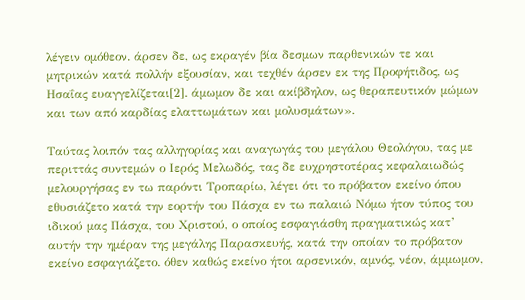λέγειν ομόθεον. άρσεν δε, ως εκραγέν βία δεσμων παρθενικών τε και μητρικών κατά πολλήν εξουσίαν, και τεχθέν άρσεν εκ της Προφήτιδος, ως Ησαΐας ευαγγελίζεται[2]. άμωμον δε και ακίβδηλον, ως θεραπευτικόν μώμων και των από καρδίας ελαττωμάτων και μολυσμάτων».

Ταύτας λοιπόν τας αλληγορίας και αναγωγάς του μεγάλου Θεολόγου, τας με περιττάς συντεμών ο Ιερός Μελωδός, τας δε ευχρηστοτέρας κεφαλαιωδώς μελουργήσας εν τω παρόντι Τροπαρίω, λέγει ότι το πρόβατον εκείνο όπου εθυσιάζετο κατά την εορτήν του Πάσχα εν τω παλαιώ Νόμω ήτον τύπος του ιδικού μας Πάσχα, του Χριστού, ο οποίος εσφαγιάσθη πραγματικώς κατ’ αυτήν την ημέραν της μεγάλης Παρασκευής, κατά την οποίαν το πρόβατον εκείνο εσφαγιάζετο. όθεν καθώς εκείνο ήτοι αρσενικόν, αμνός, νέον, άμμωμον,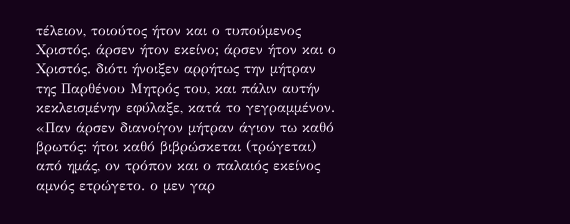τέλειον, τοιούτος ήτον και ο τυπούμενος Χριστός. άρσεν ήτον εκείνο; άρσεν ήτον και ο Χριστός. διότι ήνοιξεν αρρήτως την μήτραν της Παρθένου Μητρός του, και πάλιν αυτήν κεκλεισμένην εφύλαξε, κατά το γεγραμμένον. «Παν άρσεν διανοίγον μήτραν άγιον τω καθό βρωτός: ήτοι καθό βιβρώσκεται (τρώγεται) από ημάς, ον τρόπον και ο παλαιός εκείνος αμνός ετρώγετο. ο μεν γαρ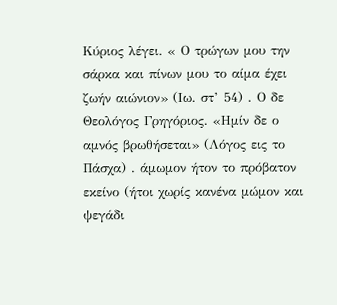Κύριος λέγει. « Ο τρώγων μου την σάρκα και πίνων μου το αίμα έχει ζωήν αιώνιον» (Ιω. στ’ 54) . Ο δε Θεολόγος Γρηγόριος. «Ημίν δε ο αμνός βρωθήσεται» (Λόγος εις το Πάσχα) . άμωμον ήτον το πρόβατον εκείνο (ήτοι χωρίς κανένα μώμον και ψεγάδι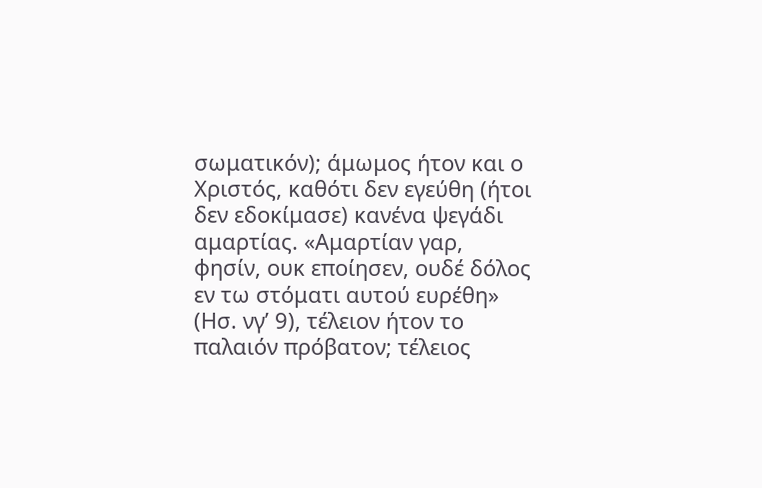σωματικόν); άμωμος ήτον και ο Χριστός, καθότι δεν εγεύθη (ήτοι δεν εδοκίμασε) κανένα ψεγάδι αμαρτίας. «Αμαρτίαν γαρ, φησίν, ουκ εποίησεν, ουδέ δόλος εν τω στόματι αυτού ευρέθη» (Ησ. νγ’ 9), τέλειον ήτον το παλαιόν πρόβατον; τέλειος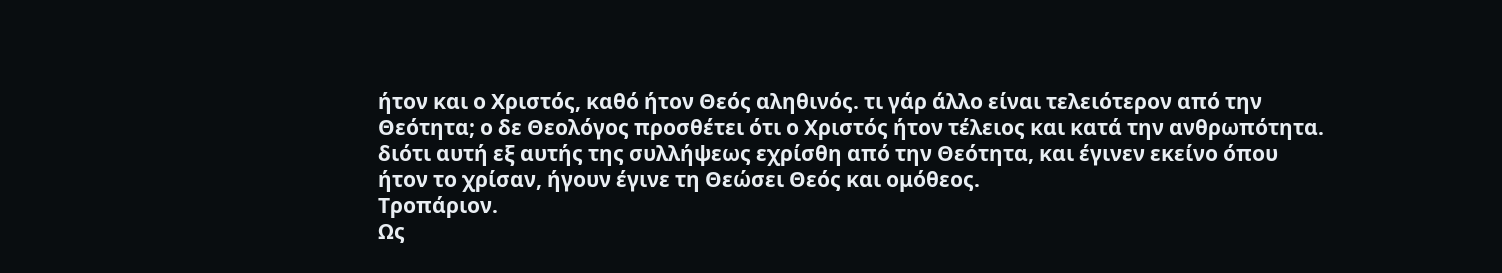ήτον και ο Χριστός, καθό ήτον Θεός αληθινός. τι γάρ άλλο είναι τελειότερον από την Θεότητα; ο δε Θεολόγος προσθέτει ότι ο Χριστός ήτον τέλειος και κατά την ανθρωπότητα. διότι αυτή εξ αυτής της συλλήψεως εχρίσθη από την Θεότητα, και έγινεν εκείνο όπου ήτον το χρίσαν, ήγουν έγινε τη Θεώσει Θεός και ομόθεος.
Τροπάριον.
Ως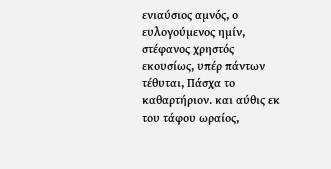ενιαύσιος αμνός, ο ευλογούμενος ημίν, στέφανος χρηστός εκουσίως, υπέρ πάντων τέθυται, Πάσχα το καθαρτήριον. και αύθις εκ του τάφου ωραίος,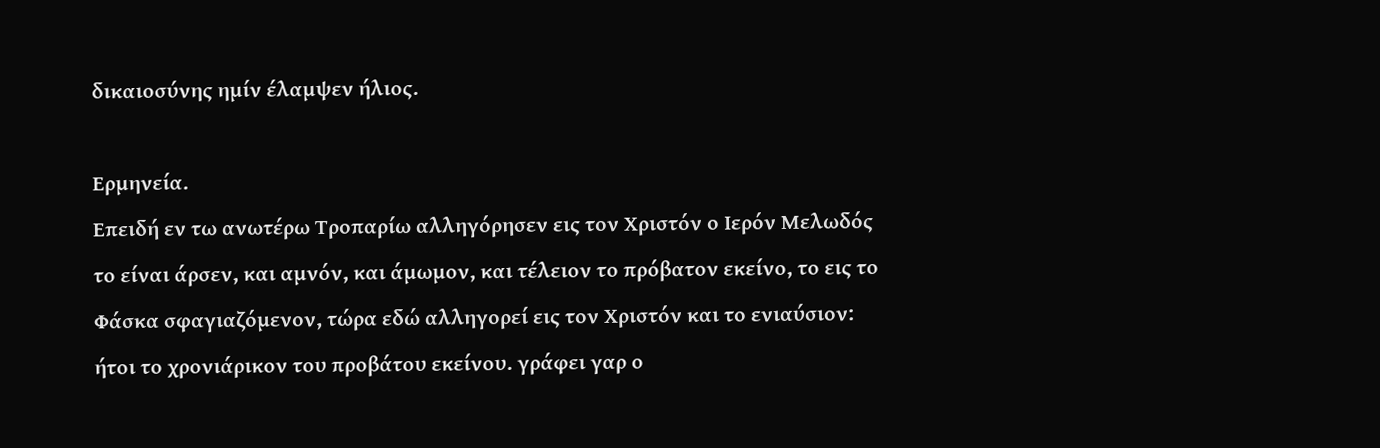δικαιοσύνης ημίν έλαμψεν ήλιος.

Ερμηνεία.
Επειδή εν τω ανωτέρω Τροπαρίω αλληγόρησεν εις τον Χριστόν ο Ιερόν Μελωδός το είναι άρσεν, και αμνόν, και άμωμον, και τέλειον το πρόβατον εκείνο, το εις το Φάσκα σφαγιαζόμενον, τώρα εδώ αλληγορεί εις τον Χριστόν και το ενιαύσιον: ήτοι το χρονιάρικον του προβάτου εκείνου. γράφει γαρ ο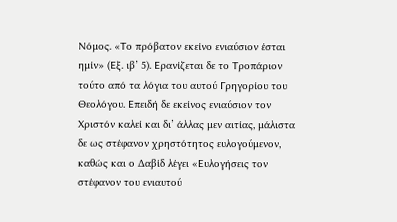Νόμος. «Το πρόβατον εκείνο ενιαύσιον έσται ημίν» (Εξ. ιβ’ 5). Ερανίζεται δε το Τροπάριον τούτο από τα λόγια του αυτού Γρηγορίου του Θεολόγου. Επειδή δε εκείνος ενιαύσιον τον Χριστόν καλεί και δι’ άλλας μεν αιτίας, μάλιστα δε ως στέφανον χρηστότητος ευλογούμενον, καθώς και ο Δαβίδ λέγει «Ευλογήσεις τον στέφανον του ενιαυτού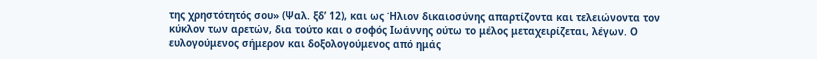της χρηστότητός σου» (Ψαλ. ξδ’ 12), και ως Ήλιον δικαιοσύνης απαρτίζοντα και τελειώνοντα τον κύκλον των αρετών, δια τούτο και ο σοφός Ιωάννης ούτω το μέλος μεταχειρίζεται, λέγων. Ο ευλογούμενος σήμερον και δοξολογούμενος από ημάς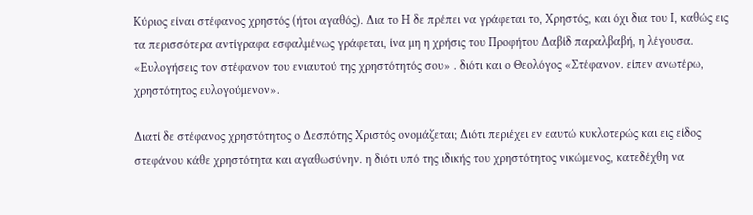Κύριος είναι στέφανος χρηστός (ήτοι αγαθός). Δια το Η δε πρέπει να γράφεται το, Χρηστός, και όχι δια του Ι, καθώς εις τα περισσότερα αντίγραφα εσφαλμένως γράφεται, ίνα μη η χρήσις του Προφήτου Δαβίδ παραλβαβή, η λέγουσα. «Ευλογήσεις τον στέφανον του ενιαυτού της χρηστότητός σου» . διότι και ο Θεολόγος «Στέφανον. είπεν ανωτέρω, χρηστότητος ευλογούμενον».

Διατί δε στέφανος χρηστότητος ο Δεσπότης Χριστός ονομάζεται; Διότι περιέχει εν εαυτώ κυκλοτερώς και εις είδος στεφάνου κάθε χρηστότητα και αγαθωσύνην. η διότι υπό της ιδικής του χρηστότητος νικώμενος, κατεδέχθη να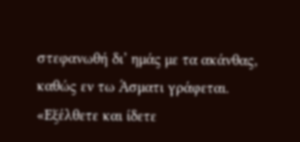στεφανωθή δι’ ημάς με τα ακάνθας, καθώς εν τω Άσματι γράφεται. «Εξέλθετε και ίδετε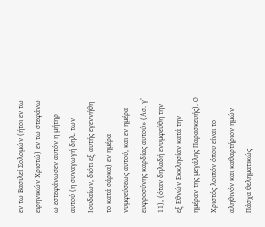εν τω Βασιλεί Σολομών (ήτοι εν τω ειρηνικών Χριστώ) εν τω στεφάνω ω εστεφάνωσεν αυτόν η μήτηρ αυτού (η συναγωγή δηλ. των Ιουδαίων, διότι εξ αυτής εγεννήθη το κατά σάρκα) εν ημέρα νυμφεύσεως αυτού, και εν ημέρα ευφροσύνης καρδίας αυτού» (Ασ. γ’ 11), (όταν δηλαδή ενυμφεύθη την εξ Εθνών Εκκλησίαν κατά την ημέραν της μεγάλης Παρασκευής). Ο Χριστός λοιπόν όπου είναι το αληθινόν και καθαρτήριον ημών Πάσχα θεληματικώς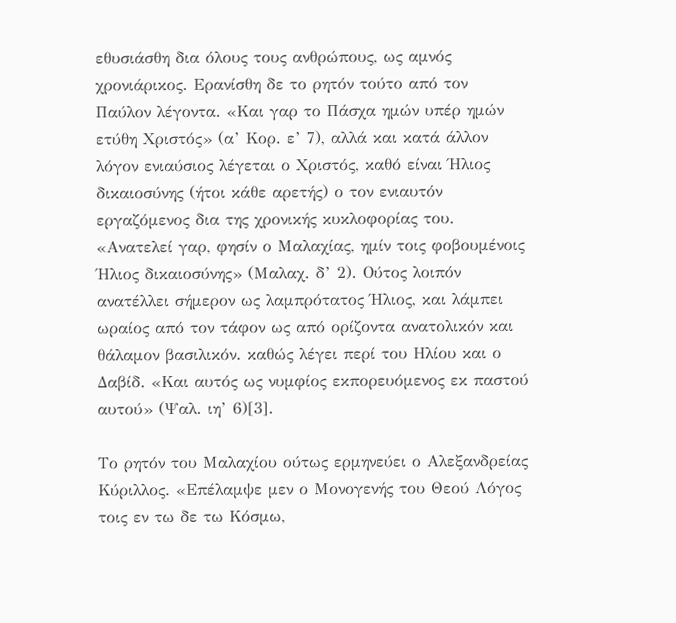εθυσιάσθη δια όλους τους ανθρώπους, ως αμνός χρονιάρικος. Ερανίσθη δε το ρητόν τούτο από τον Παύλον λέγοντα. «Και γαρ το Πάσχα ημών υπέρ ημών ετύθη Χριστός» (α’ Κορ. ε’ 7), αλλά και κατά άλλον λόγον ενιαύσιος λέγεται ο Χριστός, καθό είναι Ήλιος δικαιοσύνης (ήτοι κάθε αρετής) ο τον ενιαυτόν εργαζόμενος δια της χρονικής κυκλοφορίας του. «Ανατελεί γαρ, φησίν ο Μαλαχίας, ημίν τοις φοβουμένοις Ήλιος δικαιοσύνης» (Μαλαχ. δ’ 2). Ούτος λοιπόν ανατέλλει σήμερον ως λαμπρότατος Ήλιος, και λάμπει ωραίος από τον τάφον ως από ορίζοντα ανατολικόν και θάλαμον βασιλικόν. καθώς λέγει περί του Ηλίου και ο Δαβίδ. «Και αυτός ως νυμφίος εκπορευόμενος εκ παστού αυτού» (Ψαλ. ιη’ 6)[3].

Το ρητόν του Μαλαχίου ούτως ερμηνεύει ο Αλεξανδρείας Κύριλλος. «Επέλαμψε μεν ο Μονογενής του Θεού Λόγος τοις εν τω δε τω Κόσμω,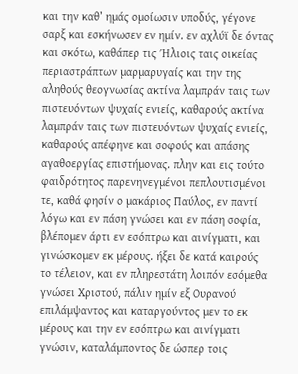και την καθ’ ημάς ομοίωσιν υποδύς, γέγονε σαρξ και εσκήνωσεν εν ημίν. εν αχλύϊ δε όντας και σκότω, καθάπερ τις Ήλιοις ταις οικείας περιαστράπτων μαρμαρυγαίς και την της αληθούς θεογνωσίας ακτίνα λαμπράν ταις των πιστευόντων ψυχαίς ενιείς, καθαρούς ακτίνα λαμπράν ταις των πιστευόντων ψυχαίς ενιείς, καθαρούς απέφηνε και σοφούς και απάσης αγαθοεργίας επιστήμονας. πλην και εις τούτο φαιδρότητος παρενηνεγμένοι πεπλουτισμένοι τε, καθά φησίν ο μακάριος Παύλος, εν παντί λόγω και εν πάση γνώσει και εν πάση σοφία, βλέπομεν άρτι εν εσόπτρω και αινίγματι, και γινώσκομεν εκ μέρους. ήξει δε κατά καιρούς το τέλειον, και εν πληρεστάτη λοιπόν εσόμεθα γνώσει Χριστού, πάλιν ημίν εξ Ουρανού επιλάμψαντος και καταργούντος μεν το εκ μέρους και την εν εσόπτρω και αινίγματι γνώσιν, καταλάμποντος δε ώσπερ τοις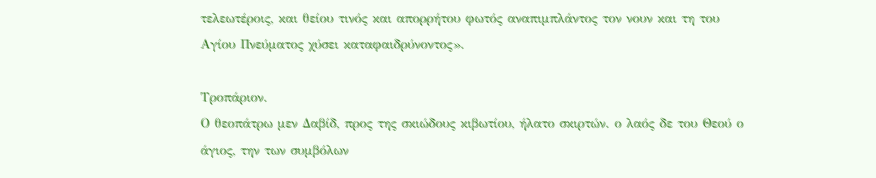τελεωτέροις, και θείου τινός και απορρήτου φωτός αναπιμπλάντος τον νουν και τη του Αγίου Πνεύματος χύσει καταφαιδρύνοντος».

Τροπάριον.
Ο θεοπάτρω μεν Δαβίδ, προς της σκιώδους κιβωτίου, ήλατο σκιρτών. ο λαός δε του Θεού ο άγιος, την των συμβόλων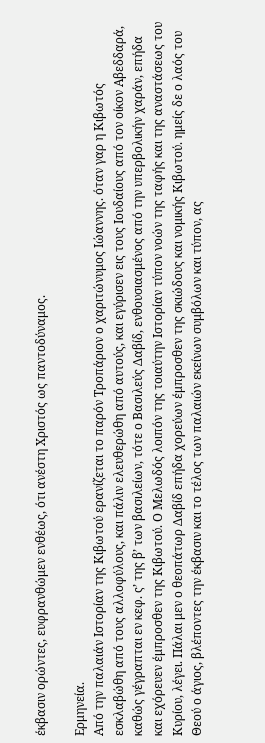έκβασιν ορώντες, ευφρανθώμεν ενθέως, ότι ανέστη Χριστός ως παντοδύναμος.

Ερμηνεία.
Από την παλαιάν Ιστορίαν της Κιβωτού ερανίζεται το παρόν Τροπάριον ο χαριτώνυμος Ιώαννης. όταν γαρ η Κιβωτός εσκλαβώθη από τους αλλοφύλους, και πάλιν ελευθερώθη από αυτούς, και εγύρισεν εις τους Ιουδαίους από τον οίκον Αβεδδαρά, καθώς γέγραπται εν κεφ. ς’ της β’ των βασιλείων, τότε ο Βασιλεύς Δαβίδ, ενθουσιασμένος από την υπερβολικήν χαράν, επήδα και εχόρευεν έμπροσθεν της Κιβωτού. Ο Μελωδός λοιπόν της τοιαύτην Ιστορίαν τύπον νοών της ταφής και της αναστάσεως του Κυρίου, λέγει. Πάλαι μεν ο θεοπάτωρ Δαβίδ επήδα χορεύων έμπροσθεν της σκιώδους και νομικής Κιβωτού. ημείς δε ο λαός του Θεού ο άγιος, βλέποντες την έκβασιν και το τέλος των παλαιών εκείνων συμβόλων και τύπον, ας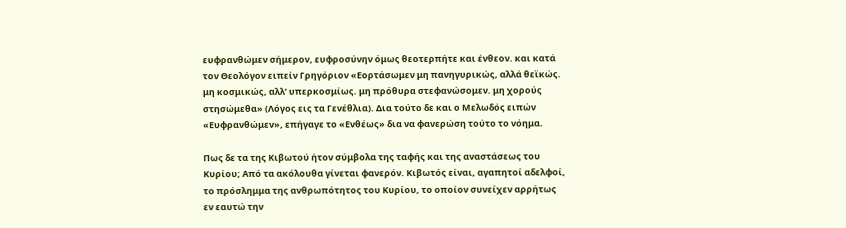ευφρανθώμεν σήμερον, ευφροσύνην όμως θεοτερπήτε και ένθεον. και κατά τον Θεολόγον ειπείν Γρηγόριον «Εορτάσωμεν μη πανηγυρικώς, αλλά θεϊκώς. μη κοσμικώς, αλλ’ υπερκοσμίως. μη πρόθυρα στεφανώσομεν. μη χορούς στησώμεθα» (Λόγος εις τα Γενέθλια). Δια τούτο δε και ο Μελωδός ειπών «Ευφρανθώμεν», επήγαγε το «Ενθέως» δια να φανερώση τούτο το νόημα.

Πως δε τα της Κιβωτού ήτον σύμβολα της ταφής και της αναστάσεως του Κυρίου; Από τα ακόλουθα γίνεται φανερόν. Κιβωτός είναι, αγαπητοί αδελφοί, το πρόσλημμα της ανθρωπότητος του Κυρίου, το οποίον συνείχεν αρρήτως εν εαυτώ την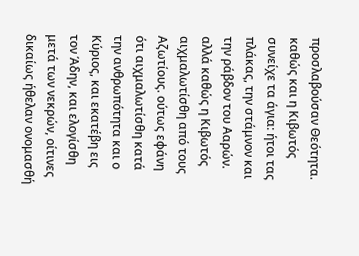προσλαβούσαν Θεότητα. καθώς και η Κιβωτός συνείχε τα άγια: ήτοι τας πλάκας, την στάμνον και την ράβδον του Ααρών. αλλά καθώς η Κιβωτός αιχμαλωτίσθη από τους Αζωτίους. ούτως εφάνη ότι αιχμαλωτίσθη κατά την ανθρωπότητα και ο Κύριος, και εκατέβη εις τον Άδην, και ελογίσθη μετά των νεκρών, οίτινες δικαίως ήθελαν ονομασθή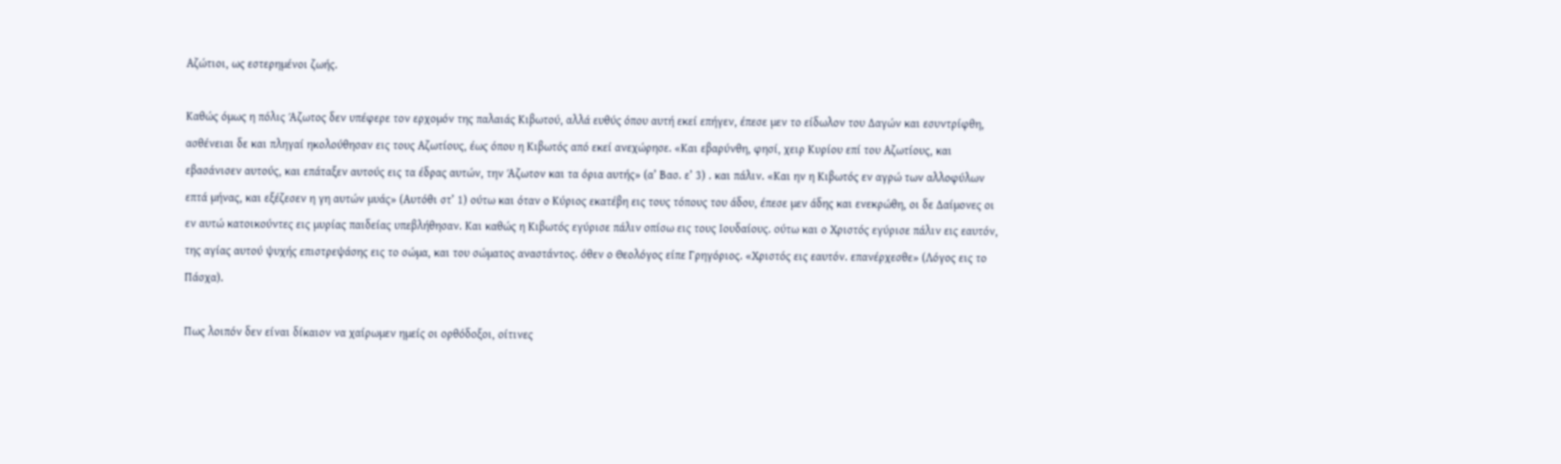Αζώτιοι, ως εστερημένοι ζωής.

Καθώς όμως η πόλις Άζωτος δεν υπέφερε τον ερχομόν της παλαιάς Κιβωτού, αλλά ευθύς όπου αυτή εκεί επήγεν, έπεσε μεν το είδωλον του Δαγών και εσυντρίφθη, ασθένειαι δε και πληγαί ηκολούθησαν εις τους Αζωτίους, έως όπου η Κιβωτός από εκεί ανεχώρησε. «Και εβαρύνθη, φησί, χειρ Κυρίου επί του Αζωτίους, και εβασάνισεν αυτούς, και επάταξεν αυτούς εις τα έδρας αυτών, την Άζωτον και τα όρια αυτής» (α’ Βασ. ε’ 3) . και πάλιν. «Και ην η Κιβωτός εν αγρώ των αλλοφύλων επτά μήνας, και εξέζεσεν η γη αυτών μυάς» (Αυτόθι στ’ 1) ούτω και όταν ο Κύριος εκατέβη εις τους τόπους του άδου, έπεσε μεν άδης και ενεκρώθη, οι δε Δαίμονες οι εν αυτώ κατοικούντες εις μυρίας παιδείας υπεβλήθησαν. Και καθώς η Κιβωτός εγύρισε πάλιν οπίσω εις τους Ιουδαίους. ούτω και ο Χριστός εγύρισε πάλιν εις εαυτόν, της αγίας αυτού ψυχής επιστρεψάσης εις το σώμα, και του σώματος αναστάντος. όθεν ο Θεολόγος είπε Γρηγόριος. «Χριστός εις εαυτόν. επανέρχεσθε» (Λόγος εις το Πάσχα).

Πως λοιπόν δεν είναι δίκαιον να χαίρωμεν ημείς οι ορθόδοξοι, οίτινες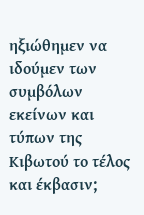ηξιώθημεν να ιδούμεν των συμβόλων εκείνων και τύπων της Κιβωτού το τέλος και έκβασιν;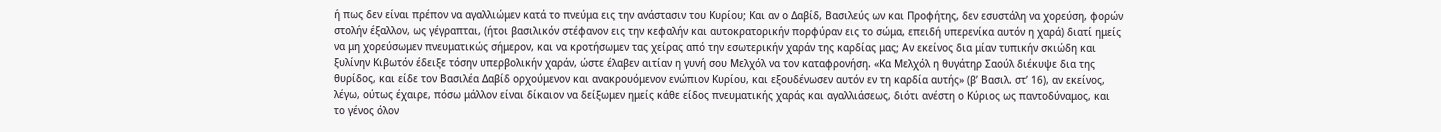ή πως δεν είναι πρέπον να αγαλλιώμεν κατά το πνεύμα εις την ανάστασιν του Κυρίου; Και αν ο Δαβίδ, Βασιλεύς ων και Προφήτης, δεν εσυστάλη να χορεύση, φορών στολήν έξαλλον, ως γέγραπται, (ήτοι βασιλικόν στέφανον εις την κεφαλήν και αυτοκρατορικήν πορφύραν εις το σώμα, επειδή υπερενίκα αυτόν η χαρά) διατί ημείς να μη χορεύσωμεν πνευματικώς σήμερον, και να κροτήσωμεν τας χείρας από την εσωτερικήν χαράν της καρδίας μας; Αν εκείνος δια μίαν τυπικήν σκιώδη και ξυλίνην Κιβωτόν έδειξε τόσην υπερβολικήν χαράν, ώστε έλαβεν αιτίαν η γυνή σου Μελχόλ να τον καταφρονήση. «Κα Μελχόλ η θυγάτηρ Σαούλ διέκυψε δια της θυρίδος, και είδε τον Βασιλέα Δαβίδ ορχούμενον και ανακρουόμενον ενώπιον Κυρίου, και εξουδένωσεν αυτόν εν τη καρδία αυτής» (β’ Βασιλ. στ’ 16), αν εκείνος, λέγω, ούτως έχαιρε, πόσω μάλλον είναι δίκαιον να δείξωμεν ημείς κάθε είδος πνευματικής χαράς και αγαλλιάσεως, διότι ανέστη ο Κύριος ως παντοδύναμος, και το γένος όλον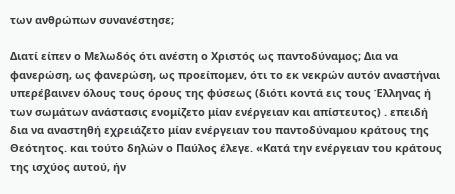των ανθρώπων συνανέστησε;

Διατί είπεν ο Μελωδός ότι ανέστη ο Χριστός ως παντοδύναμος; Δια να φανερώση, ως φανερώση, ως προείπομεν, ότι το εκ νεκρών αυτόν αναστήναι υπερέβαινεν όλους τους όρους της φύσεως (διότι κοντά εις τους Έλληνας ή των σωμάτων ανάστασις ενομίζετο μίαν ενέργειαν και απίστευτος) . επειδή δια να αναστηθή εχρειάζετο μίαν ενέργειαν του παντοδύναμου κράτους της Θεότητος. και τούτο δηλών ο Παύλος έλεγε. «Κατά την ενέργειαν του κράτους της ισχύος αυτού, ήν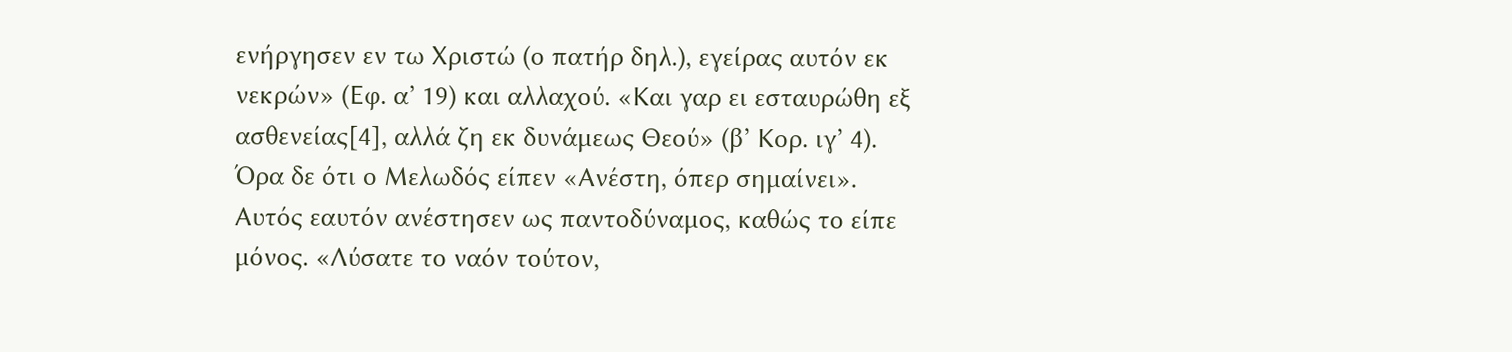ενήργησεν εν τω Χριστώ (ο πατήρ δηλ.), εγείρας αυτόν εκ νεκρών» (Εφ. α’ 19) και αλλαχού. «Και γαρ ει εσταυρώθη εξ ασθενείας[4], αλλά ζη εκ δυνάμεως Θεού» (β’ Κορ. ιγ’ 4). Όρα δε ότι ο Μελωδός είπεν «Ανέστη, όπερ σημαίνει». Αυτός εαυτόν ανέστησεν ως παντοδύναμος, καθώς το είπε μόνος. «Λύσατε το ναόν τούτον,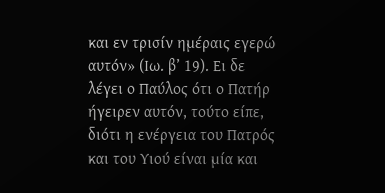και εν τρισίν ημέραις εγερώ αυτόν» (Ιω. β’ 19). Ει δε λέγει ο Παύλος ότι ο Πατήρ ήγειρεν αυτόν, τούτο είπε, διότι η ενέργεια του Πατρός και του Υιού είναι μία και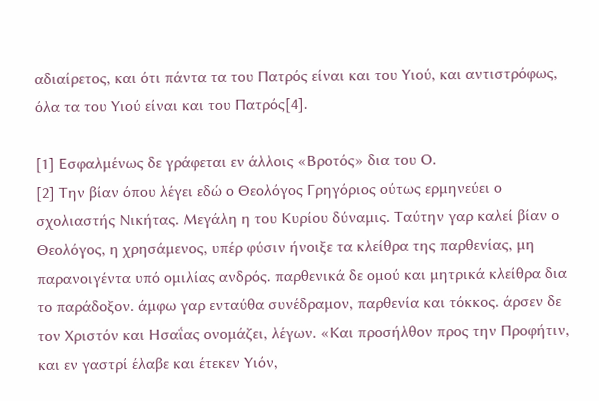αδιαίρετος, και ότι πάντα τα του Πατρός είναι και του Υιού, και αντιστρόφως, όλα τα του Υιού είναι και του Πατρός[4].

[1] Εσφαλμένως δε γράφεται εν άλλοις «Βροτός» δια του Ο.
[2] Την βίαν όπου λέγει εδώ ο Θεολόγος Γρηγόριος ούτως ερμηνεύει ο σχολιαστής Νικήτας. Μεγάλη η του Κυρίου δύναμις. Ταύτην γαρ καλεί βίαν ο Θεολόγος, η χρησάμενος, υπέρ φύσιν ήνοιξε τα κλείθρα της παρθενίας, μη παρανοιγέντα υπό ομιλίας ανδρός. παρθενικά δε ομού και μητρικά κλείθρα δια το παράδοξον. άμφω γαρ ενταύθα συνέδραμον, παρθενία και τόκκος. άρσεν δε τον Χριστόν και Ησαΐας ονομάζει, λέγων. «Και προσήλθον προς την Προφήτιν, και εν γαστρί έλαβε και έτεκεν Υιόν,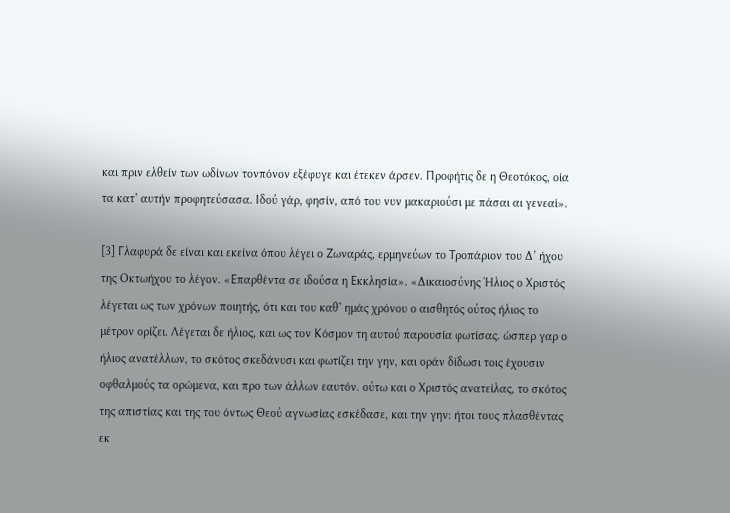και πριν ελθείν των ωδίνων τονπόνον εξέφυγε και έτεκεν άρσεν. Προφήτις δε η Θεοτόκος, οία τα κατ’ αυτήν προφητεύσασα. Ιδού γάρ, φησίν, από του νυν μακαριούσι με πάσαι αι γενεαί».

[3] Γλαφυρά δε είναι και εκείνα όπου λέγει ο Ζωναράς, ερμηνεύων το Τροπάριον του Δ’ ήχου της Οκτωήχου το λέγον. «Επαρθέντα σε ιδούσα η Εκκλησία». «Δικαιοσύνης Ήλιος ο Χριστός λέγεται ως των χρόνων ποιητής, ότι και του καθ’ ημάς χρόνου ο αισθητός ούτος ήλιος το μέτρον ορίζει. Λέγεται δε ήλιος, και ως τον Κόσμον τη αυτού παρουσία φωτίσας. ώσπερ γαρ ο ήλιος ανατέλλων, το σκότος σκεδάνυσι και φωτίζει την γην, και οράν δίδωσι τοις έχουσιν οφθαλμούς τα ορώμενα, και προ των άλλων εαυτόν. ούτω και ο Χριστός ανατείλας, το σκότος της απιστίας και της του όντως Θεού αγνωσίας εσκέδασε, και την γην: ήτοι τους πλασθέντας εκ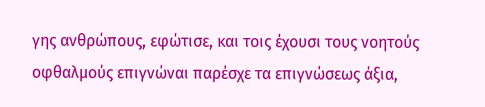γης ανθρώπους, εφώτισε, και τοις έχουσι τους νοητούς οφθαλμούς επιγνώναι παρέσχε τα επιγνώσεως άξια,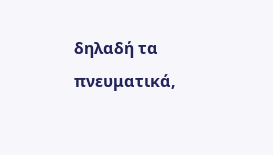δηλαδή τα πνευματικά,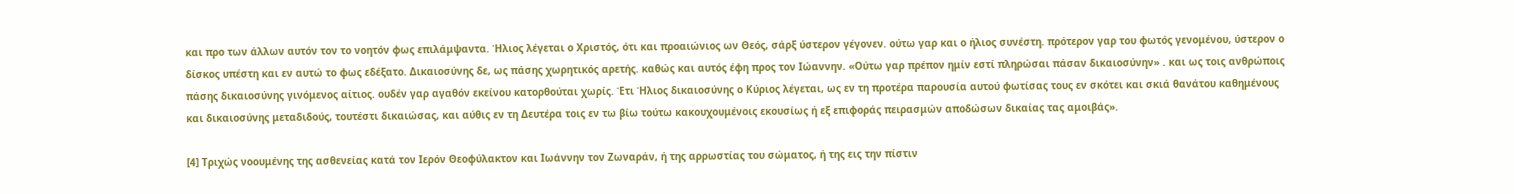και προ των άλλων αυτόν τον το νοητόν φως επιλάμψαντα. Ήλιος λέγεται ο Χριστός, ότι και προαιώνιος ων Θεός, σάρξ ύστερον γέγονεν. ούτω γαρ και ο ήλιος συνέστη. πρότερον γαρ του φωτός γενομένου, ύστερον ο δίσκος υπέστη και εν αυτώ το φως εδέξατο. Δικαιοσύνης δε, ως πάσης χωρητικός αρετής. καθώς και αυτός έφη προς τον Ιώαννην. «Ούτω γαρ πρέπον ημίν εστί πληρώσαι πάσαν δικαιοσύνην» . και ως τοις ανθρώποις πάσης δικαιοσύνης γινόμενος αίτιος. ουδέν γαρ αγαθόν εκείνου κατορθούται χωρίς. Έτι Ήλιος δικαιοσύνης ο Κύριος λέγεται, ως εν τη προτέρα παρουσία αυτού φωτίσας τους εν σκότει και σκιά θανάτου καθημένους και δικαιοσύνης μεταδιδούς, τουτέστι δικαιώσας, και αύθις εν τη Δευτέρα τοις εν τω βίω τούτω κακουχουμένοις εκουσίως ή εξ επιφοράς πειρασμών αποδώσων δικαίας τας αμοιβάς».

[4] Τριχώς νοουμένης της ασθενείας κατά τον Ιερόν Θεοφύλακτον και Ιωάννην τον Ζωναράν, ή της αρρωστίας του σώματος, ή της εις την πίστιν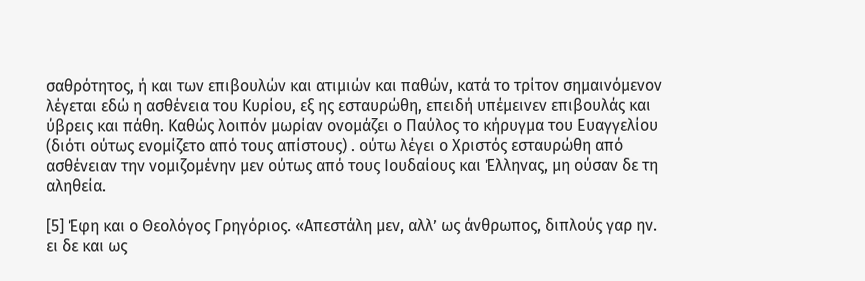σαθρότητος, ή και των επιβουλών και ατιμιών και παθών, κατά το τρίτον σημαινόμενον λέγεται εδώ η ασθένεια του Κυρίου, εξ ης εσταυρώθη, επειδή υπέμεινεν επιβουλάς και ύβρεις και πάθη. Καθώς λοιπόν μωρίαν ονομάζει ο Παύλος το κήρυγμα του Ευαγγελίου (διότι ούτως ενομίζετο από τους απίστους) . ούτω λέγει ο Χριστός εσταυρώθη από ασθένειαν την νομιζομένην μεν ούτως από τους Ιουδαίους και Έλληνας, μη ούσαν δε τη αληθεία.

[5] Έφη και ο Θεολόγος Γρηγόριος. «Απεστάλη μεν, αλλ’ ως άνθρωπος, διπλούς γαρ ην. ει δε και ως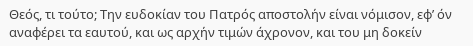Θεός, τι τούτο; Την ευδοκίαν του Πατρός αποστολήν είναι νόμισον, εφ’ όν αναφέρει τα εαυτού, και ως αρχήν τιμών άχρονον, και του μη δοκείν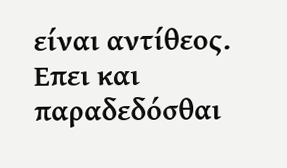είναι αντίθεος. Επει και παραδεδόσθαι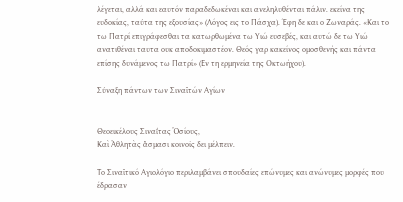λέγεται, αλλά και εαυτόν παραδεδωκέναι και ανεληλυθένται πάλιν. εκείνα της ευδοκίας, ταύτα της εξουσίας» (Λόγος εις το Πάσχα). Έφη δε και ο Ζωναράς. «Και το τω Πατρί επιγράφεσθαι τα κατωρθωμένα τω Υιώ ευσεβές, και αυτώ δε τω Υιώ ανατιθέναι ταυτα ουκ αποδοκιμαστέον. Θεός γαρ κακείνος ομοσθενής και πάντα επίσης δυνάμενος τω Πατρί» (Εν τη ερμηνεία της Οκτωήχου).

Σύναξη πάντων των Σιναϊτών Αγίων


Θεοεικέλους Σιναΐτας Ὁσίους,
Καὶ Ἀθλητὰς ἄσμασι κοινοῖς δει μέλπειν.

Το Σιναϊτικό Αγιολόγιο περιλαμβάνει σπουδαίες επώνυμες και ανώνυμες μορφές που έδρασαν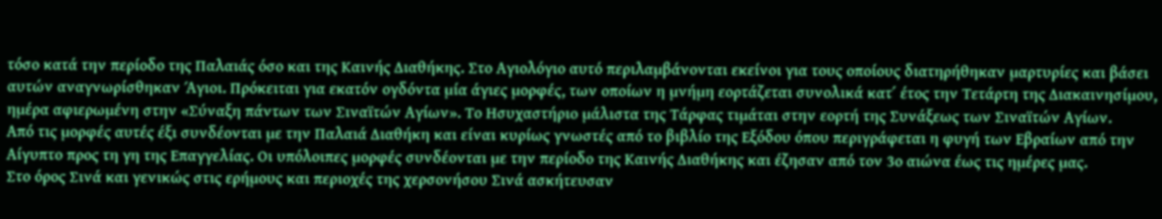τόσο κατά την περίοδο της Παλαιάς όσο και της Καινής Διαθήκης. Στο Αγιολόγιο αυτό περιλαμβάνονται εκείνοι για τους οποίους διατηρήθηκαν μαρτυρίες και βάσει αυτών αναγνωρίσθηκαν Άγιοι. Πρόκειται για εκατόν ογδόντα μία άγιες μορφές, των οποίων η μνήμη εορτάζεται συνολικά κατ΄ έτος την Τετάρτη της Διακαινησίμου, ημέρα αφιερωμένη στην «Σύναξη πάντων των Σιναϊτών Αγίων». Το Ησυχαστήριο μάλιστα της Τάρφας τιμάται στην εορτή της Συνάξεως των Σιναϊτών Αγίων.
Από τις μορφές αυτές έξι συνδέονται με την Παλαιά Διαθήκη και είναι κυρίως γνωστές από το βιβλίο της Εξόδου όπου περιγράφεται η φυγή των Εβραίων από την Αίγυπτο προς τη γη της Επαγγελίας. Οι υπόλοιπες μορφές συνδέονται με την περίοδο της Καινής Διαθήκης και έζησαν από τον 3ο αιώνα έως τις ημέρες μας.
Στο όρος Σινά και γενικώς στις ερήμους και περιοχές της χερσονήσου Σινά ασκήτευσαν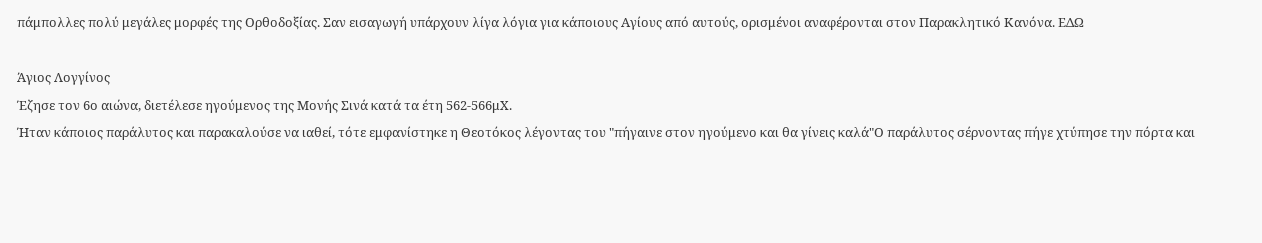πάμπολλες πολύ μεγάλες μορφές της Ορθοδοξίας. Σαν εισαγωγή υπάρχουν λίγα λόγια για κάποιους Αγίους από αυτούς, ορισμένοι αναφέρονται στον Παρακλητικό Κανόνα. ΕΔΩ

Άγιος Λογγίνος
Έζησε τον 6ο αιώνα, διετέλεσε ηγούμενος της Μονής Σινά κατά τα έτη 562-566μΧ.
Ήταν κάποιος παράλυτος και παρακαλούσε να ιαθεί, τότε εμφανίστηκε η Θεοτόκος λέγοντας του "πήγαινε στον ηγούμενο και θα γίνεις καλά"Ο παράλυτος σέρνοντας πήγε χτύπησε την πόρτα και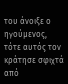του άνοιξε ο ηγούμενος, τότε αυτός τον κράτησε σφιχτά από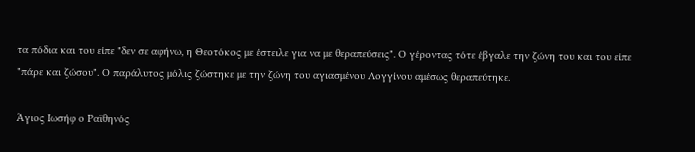τα πόδια και του είπε "δεν σε αφήνω, η Θεοτόκος με έστειλε για να με θεραπεύσεις". Ο γέροντας τότε έβγαλε την ζώνη του και του είπε "πάρε και ζώσου". Ο παράλυτος μόλις ζώστηκε με την ζώνη του αγιασμένου Λογγίνου αμέσως θεραπεύτηκε.

Άγιος Ιωσήφ ο Ραϊθηνός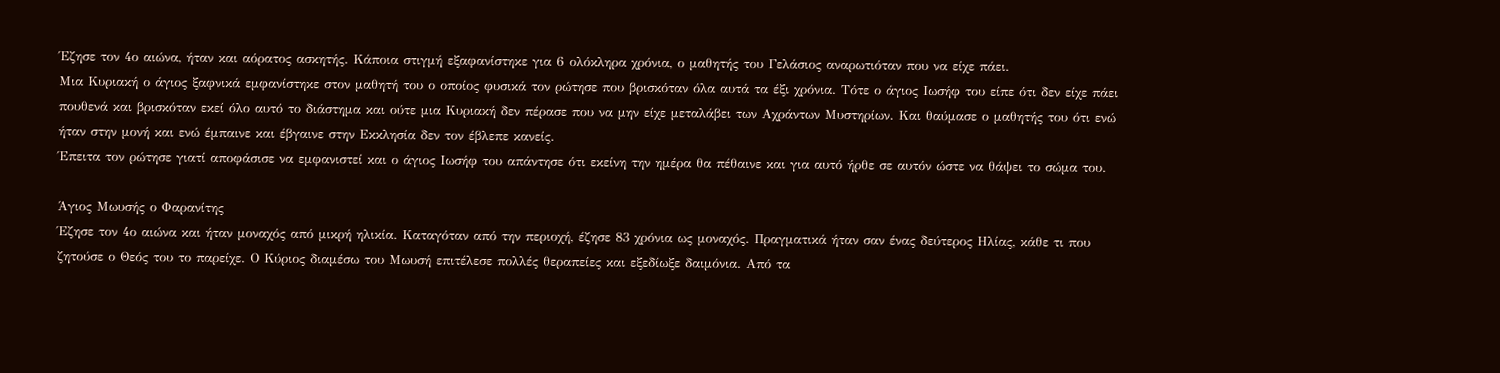Έζησε τον 4ο αιώνα, ήταν και αόρατος ασκητής. Κάποια στιγμή εξαφανίστηκε για 6 ολόκληρα χρόνια, ο μαθητής του Γελάσιος αναρωτιόταν που να είχε πάει.
Μια Κυριακή ο άγιος ξαφνικά εμφανίστηκε στον μαθητή του ο οποίος φυσικά τον ρώτησε που βρισκόταν όλα αυτά τα έξι χρόνια. Τότε ο άγιος Ιωσήφ του είπε ότι δεν είχε πάει πουθενά και βρισκόταν εκεί όλο αυτό το διάστημα και ούτε μια Κυριακή δεν πέρασε που να μην είχε μεταλάβει των Αχράντων Μυστηρίων. Και θαύμασε ο μαθητής του ότι ενώ ήταν στην μονή και ενώ έμπαινε και έβγαινε στην Εκκλησία δεν τον έβλεπε κανείς.
Έπειτα τον ρώτησε γιατί αποφάσισε να εμφανιστεί και ο άγιος Ιωσήφ του απάντησε ότι εκείνη την ημέρα θα πέθαινε και για αυτό ήρθε σε αυτόν ώστε να θάψει το σώμα του.

Άγιος Μωυσής ο Φαρανίτης
Έζησε τον 4ο αιώνα και ήταν μοναχός από μικρή ηλικία. Καταγόταν από την περιοχή, έζησε 83 χρόνια ως μοναχός. Πραγματικά ήταν σαν ένας δεύτερος Ηλίας, κάθε τι που ζητούσε ο Θεός του το παρείχε. Ο Κύριος διαμέσω του Μωυσή επιτέλεσε πολλές θεραπείες και εξεδίωξε δαιμόνια. Από τα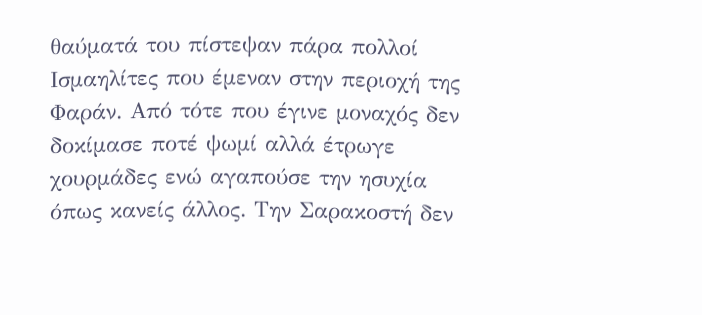θαύματά του πίστεψαν πάρα πολλοί Ισμαηλίτες που έμεναν στην περιοχή της Φαράν. Από τότε που έγινε μοναχός δεν δοκίμασε ποτέ ψωμί αλλά έτρωγε χουρμάδες ενώ αγαπούσε την ησυχία όπως κανείς άλλος. Την Σαρακοστή δεν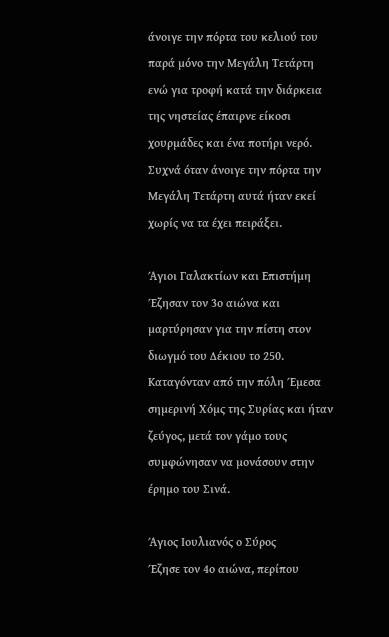άνοιγε την πόρτα του κελιού του παρά μόνο την Μεγάλη Τετάρτη ενώ για τροφή κατά την διάρκεια της νηστείας έπαιρνε είκοσι χουρμάδες και ένα ποτήρι νερό. Συχνά όταν άνοιγε την πόρτα την Μεγάλη Τετάρτη αυτά ήταν εκεί χωρίς να τα έχει πειράξει.

Άγιοι Γαλακτίων και Επιστήμη
Έζησαν τον 3ο αιώνα και μαρτύρησαν για την πίστη στον διωγμό του Δέκιου το 250. Καταγόνταν από την πόλη Έμεσα σημερινή Χόμς της Συρίας και ήταν ζεύγος, μετά τον γάμο τους συμφώνησαν να μονάσουν στην έρημο του Σινά.

Άγιος Ιουλιανός ο Σύρος
Έζησε τον 4ο αιώνα, περίπου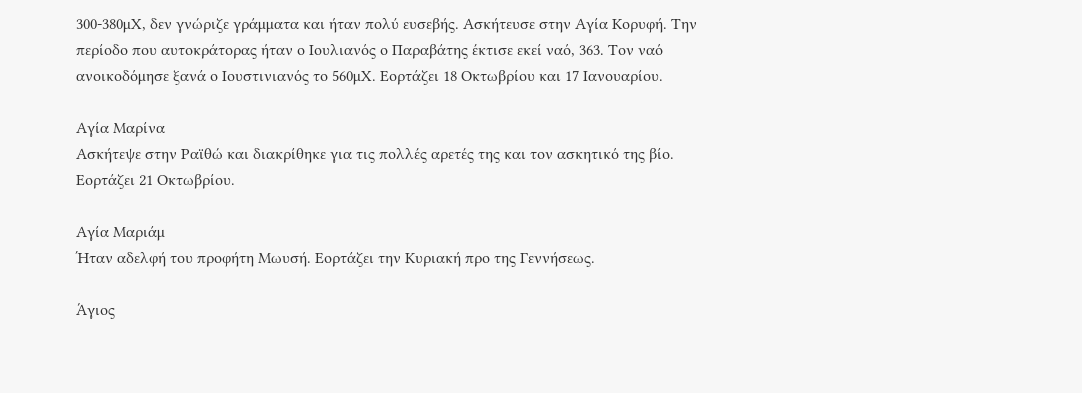300-380μΧ, δεν γνώριζε γράμματα και ήταν πολύ ευσεβής. Ασκήτευσε στην Αγία Κορυφή. Την περίοδο που αυτοκράτορας ήταν ο Ιουλιανός ο Παραβάτης έκτισε εκεί ναό, 363. Τον ναό ανοικοδόμησε ξανά ο Ιουστινιανός το 560μΧ. Εορτάζει 18 Οκτωβρίου και 17 Ιανουαρίου.

Αγία Μαρίνα
Ασκήτεψε στην Ραϊθώ και διακρίθηκε για τις πολλές αρετές της και τον ασκητικό της βίο. Εορτάζει 21 Οκτωβρίου.

Αγία Μαριάμ
Ήταν αδελφή του προφήτη Μωυσή. Εορτάζει την Κυριακή προ της Γεννήσεως.

Άγιος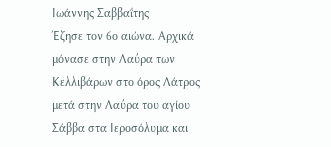Ιωάννης Σαββαΐτης
Έζησε τον 6ο αιώνα. Αρχικά μόνασε στην Λαύρα των Κελλιβάρων στο όρος Λάτρος μετά στην Λαύρα του αγίου Σάββα στα Ιεροσόλυμα και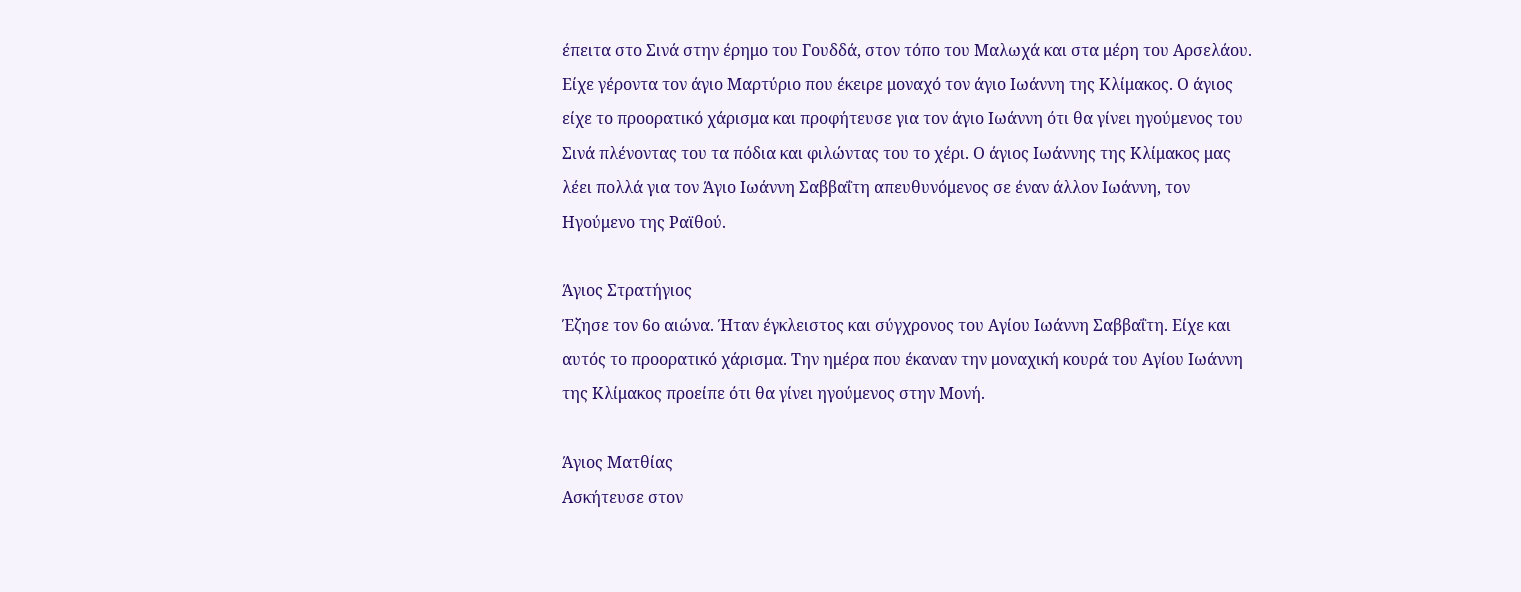έπειτα στο Σινά στην έρημο του Γουδδά, στον τόπο του Μαλωχά και στα μέρη του Αρσελάου. Είχε γέροντα τον άγιο Μαρτύριο που έκειρε μοναχό τον άγιο Ιωάννη της Κλίμακος. Ο άγιος είχε το προορατικό χάρισμα και προφήτευσε για τον άγιο Ιωάννη ότι θα γίνει ηγούμενος του Σινά πλένοντας του τα πόδια και φιλώντας του το χέρι. Ο άγιος Ιωάννης της Κλίμακος μας λέει πολλά για τον Άγιο Ιωάννη Σαββαΐτη απευθυνόμενος σε έναν άλλον Ιωάννη, τον Ηγούμενο της Ραϊθού.

Άγιος Στρατήγιος
Έζησε τον 6ο αιώνα. Ήταν έγκλειστος και σύγχρονος του Αγίου Ιωάννη Σαββαΐτη. Είχε και αυτός το προορατικό χάρισμα. Την ημέρα που έκαναν την μοναχική κουρά του Αγίου Ιωάννη της Κλίμακος προείπε ότι θα γίνει ηγούμενος στην Μονή.

Άγιος Ματθίας
Ασκήτευσε στον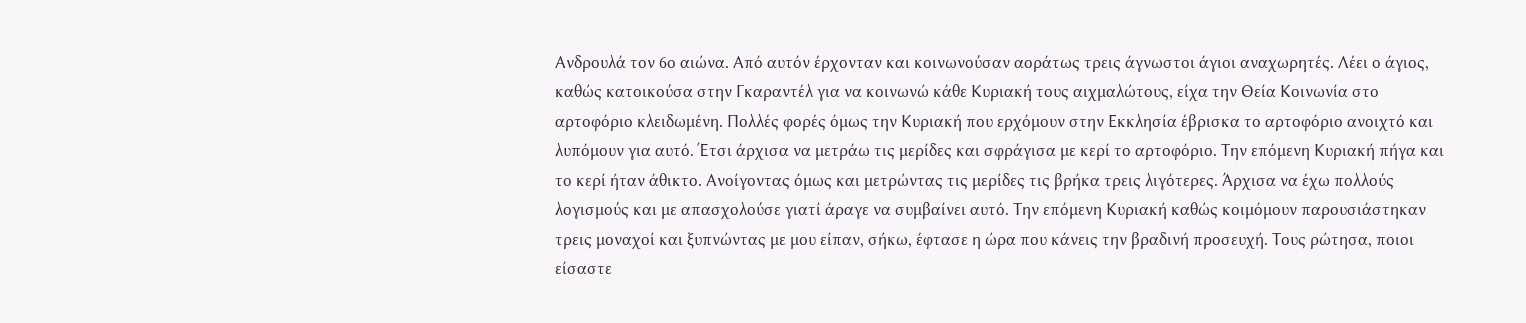Ανδρουλά τον 6ο αιώνα. Από αυτόν έρχονταν και κοινωνούσαν αοράτως τρεις άγνωστοι άγιοι αναχωρητές. Λέει ο άγιος, καθώς κατοικούσα στην Γκαραντέλ για να κοινωνώ κάθε Κυριακή τους αιχμαλώτους, είχα την Θεία Κοινωνία στο αρτοφόριο κλειδωμένη. Πολλές φορές όμως την Κυριακή που ερχόμουν στην Εκκλησία έβρισκα το αρτοφόριο ανοιχτό και λυπόμουν για αυτό. Έτσι άρχισα να μετράω τις μερίδες και σφράγισα με κερί το αρτοφόριο. Την επόμενη Κυριακή πήγα και το κερί ήταν άθικτο. Ανοίγοντας όμως και μετρώντας τις μερίδες τις βρήκα τρεις λιγότερες. Άρχισα να έχω πολλούς λογισμούς και με απασχολούσε γιατί άραγε να συμβαίνει αυτό. Την επόμενη Κυριακή καθώς κοιμόμουν παρουσιάστηκαν τρεις μοναχοί και ξυπνώντας με μου είπαν, σήκω, έφτασε η ώρα που κάνεις την βραδινή προσευχή. Τους ρώτησα, ποιοι είσαστε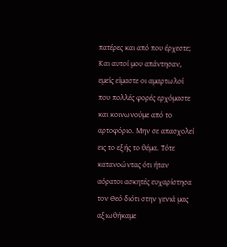πατέρες και από που έρχεστε; Και αυτοί μου απάντησαν, εμείς είμαστε οι αμαρτωλοί που πολλές φορές ερχόμαστε και κοινωνούμε από το αρτοφόριο. Μην σε απασχολεί εις το εξής το θέμα. Τότε κατανοώντας ότι ήταν αόρατοι ασκητές ευχαρίστησα τον Θεό διότι στην γενιά μας αξιωθήκαμε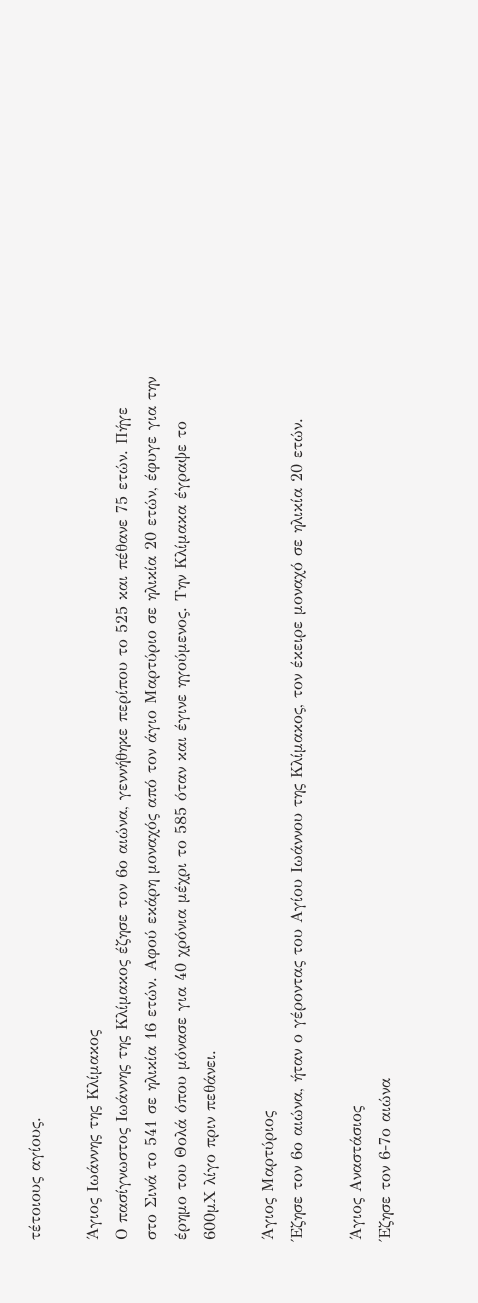τέτοιους αγίους.

Άγιος Ιωάννης της Κλίμακος
Ο πασίγνωστος Ιωάννης της Κλίμακος έζησε τον 6ο αιώνα, γεννήθηκε περίπου το 525 και πέθανε 75 ετών. Πήγε στο Σινά το 541 σε ηλικία 16 ετών. Αφού εκάρη μοναχός από τον άγιο Μαρτύριο σε ηλικία 20 ετών, έφυγε για την έρημο του Θολά όπου μόνασε για 40 χρόνια μέχρι το 585 όταν και έγινε ηγούμενος. Την Κλίμακα έγραψε το 600μΧ λίγο πριν πεθάνει.

Άγιος Μαρτύριος
Έζησε τον 6ο αιώνα, ήταν ο γέροντας του Αγίου Ιωάννου της Κλίμακος, τον έκειρε μοναχό σε ηλικία 20 ετών.

Άγιος Αναστάσιος
Έζησε τον 6-7ο αιώνα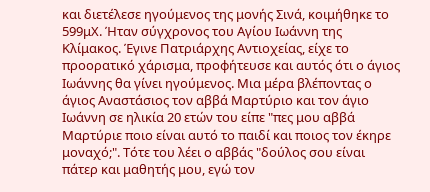και διετέλεσε ηγούμενος της μονής Σινά, κοιμήθηκε το 599μΧ. Ήταν σύγχρονος του Αγίου Ιωάννη της Κλίμακος. Έγινε Πατριάρχης Αντιοχείας, είχε το προορατικό χάρισμα, προφήτευσε και αυτός ότι ο άγιος Ιωάννης θα γίνει ηγούμενος. Μια μέρα βλέποντας ο άγιος Αναστάσιος τον αββά Μαρτύριο και τον άγιο Ιωάννη σε ηλικία 20 ετών του είπε "πες μου αββά Μαρτύριε ποιο είναι αυτό το παιδί και ποιος τον έκηρε μοναχό;". Τότε του λέει ο αββάς "δούλος σου είναι πάτερ και μαθητής μου, εγώ τον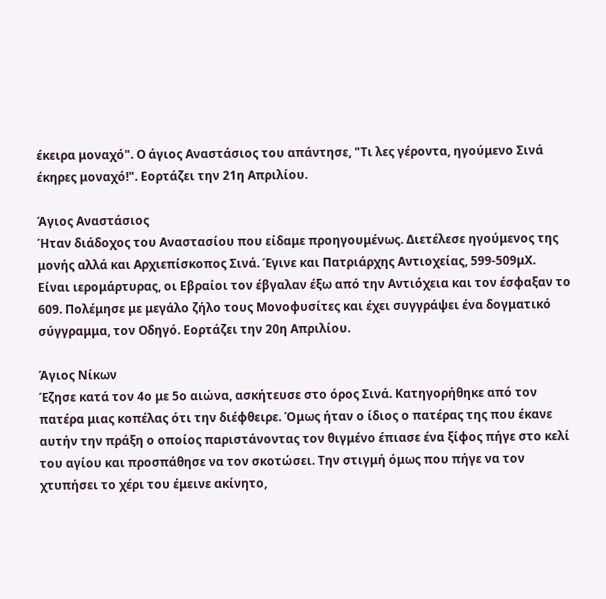έκειρα μοναχό". Ο άγιος Αναστάσιος του απάντησε, "Τι λες γέροντα, ηγούμενο Σινά έκηρες μοναχό!". Εορτάζει την 21η Απριλίου.

Άγιος Αναστάσιος
Ήταν διάδοχος του Αναστασίου που είδαμε προηγουμένως. Διετέλεσε ηγούμενος της μονής αλλά και Αρχιεπίσκοπος Σινά. Έγινε και Πατριάρχης Αντιοχείας, 599-509μΧ.
Είναι ιερομάρτυρας, οι Εβραίοι τον έβγαλαν έξω από την Αντιόχεια και τον έσφαξαν το 609. Πολέμησε με μεγάλο ζήλο τους Μονοφυσίτες και έχει συγγράψει ένα δογματικό σύγγραμμα, τον Οδηγό. Εορτάζει την 20η Απριλίου.

Άγιος Νίκων
Έζησε κατά τον 4ο με 5ο αιώνα, ασκήτευσε στο όρος Σινά. Κατηγορήθηκε από τον πατέρα μιας κοπέλας ότι την διέφθειρε. Όμως ήταν ο ίδιος ο πατέρας της που έκανε αυτήν την πράξη ο οποίος παριστάνοντας τον θιγμένο έπιασε ένα ξίφος πήγε στο κελί του αγίου και προσπάθησε να τον σκοτώσει. Την στιγμή όμως που πήγε να τον χτυπήσει το χέρι του έμεινε ακίνητο,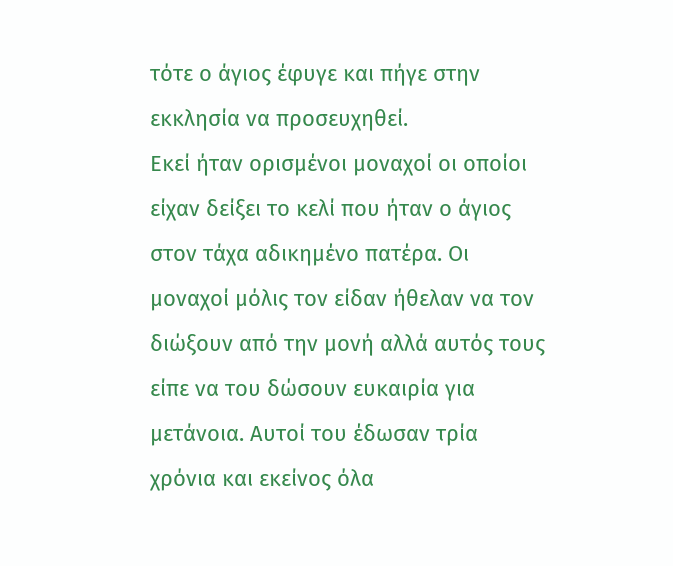τότε ο άγιος έφυγε και πήγε στην εκκλησία να προσευχηθεί.
Εκεί ήταν ορισμένοι μοναχοί οι οποίοι είχαν δείξει το κελί που ήταν ο άγιος στον τάχα αδικημένο πατέρα. Οι μοναχοί μόλις τον είδαν ήθελαν να τον διώξουν από την μονή αλλά αυτός τους είπε να του δώσουν ευκαιρία για μετάνοια. Αυτοί του έδωσαν τρία χρόνια και εκείνος όλα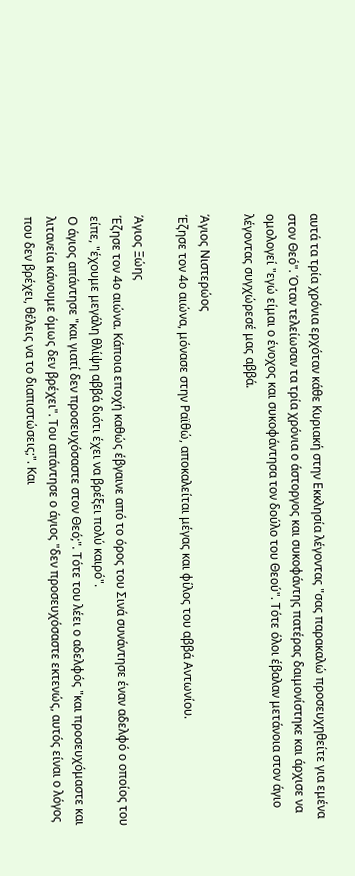αυτά τα τρία χρόνια ερχόταν κάθε Κυριακή στην Εκκλησία λέγοντας "σας παρακαλώ προσευχηθείτε για εμένα στον Θεό". Όταν τελείωσαν τα τρία χρόνια ο άστοργος και συκοφάντης πατέρας δαιμονίστηκε και άρχισε να ομολογεί "εγώ είμαι ο ένοχος και συκοφάντησα τον δούλο του Θεού". Τότε όλοι έβαλαν μετάνοια στον άγιο λέγοντας συγχώρεσέ μας αββά.

Άγιος Νιστερώος
Έζησε τον 4ο αιώνα, μόνασε στην Ραϊθώ, αποκαλείται μέγας και φίλος του αββά Αντωνίου.

Άγιος Ξώης
Έζησε τον 4ο αιώνα. Κάποια εποχή καθώς έβγαινε από το όρος του Σινά συνάντησε έναν αδελφό ο οποίος του είπε, "έχουμε μεγάλη θλίψη αββά διότι έχει να βρέξει πολύ καιρό".
Ο άγιος απάντησε "και γιατί δεν προσευχόσαστε στον Θεό;". Τότε του λέει ο αδελφός "και προσευχόμαστε και λιτανεία κάνουμε όμως δεν βρέχει". Του απάντησε ο άγιος "δεν προσευχόσαστε εκτενώς, αυτός είναι ο λόγος που δεν βρέχει, θέλεις να το διαπιστώσεις;". Και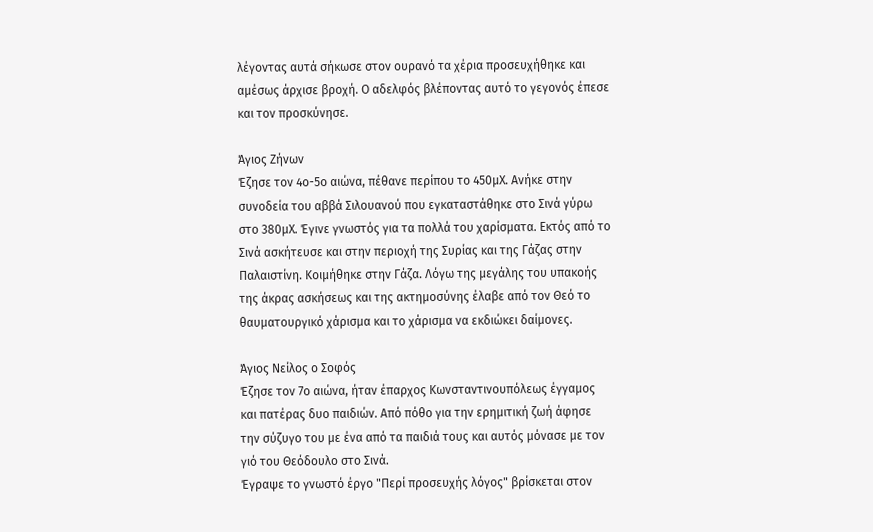λέγοντας αυτά σήκωσε στον ουρανό τα χέρια προσευχήθηκε και αμέσως άρχισε βροχή. Ο αδελφός βλέποντας αυτό το γεγονός έπεσε και τον προσκύνησε.

Άγιος Ζήνων
Έζησε τον 4ο-5ο αιώνα, πέθανε περίπου το 450μΧ. Ανήκε στην συνοδεία του αββά Σιλουανού που εγκαταστάθηκε στο Σινά γύρω στο 380μΧ. Έγινε γνωστός για τα πολλά του χαρίσματα. Εκτός από το Σινά ασκήτευσε και στην περιοχή της Συρίας και της Γάζας στην Παλαιστίνη. Κοιμήθηκε στην Γάζα. Λόγω της μεγάλης του υπακοής της άκρας ασκήσεως και της ακτημοσύνης έλαβε από τον Θεό το θαυματουργικό χάρισμα και το χάρισμα να εκδιώκει δαίμονες.

Άγιος Νείλος ο Σοφός
Έζησε τον 7ο αιώνα, ήταν έπαρχος Κωνσταντινουπόλεως έγγαμος και πατέρας δυο παιδιών. Από πόθο για την ερημιτική ζωή άφησε την σύζυγο του με ένα από τα παιδιά τους και αυτός μόνασε με τον γιό του Θεόδουλο στο Σινά.
Έγραψε το γνωστό έργο "Περί προσευχής λόγος" βρίσκεται στον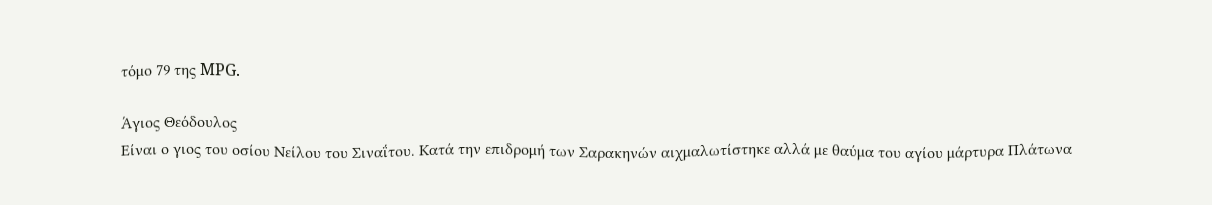τόμο 79 της MPG.

Άγιος Θεόδουλος
Είναι ο γιος του οσίου Νείλου του Σιναΐτου. Κατά την επιδρομή των Σαρακηνών αιχμαλωτίστηκε αλλά με θαύμα του αγίου μάρτυρα Πλάτωνα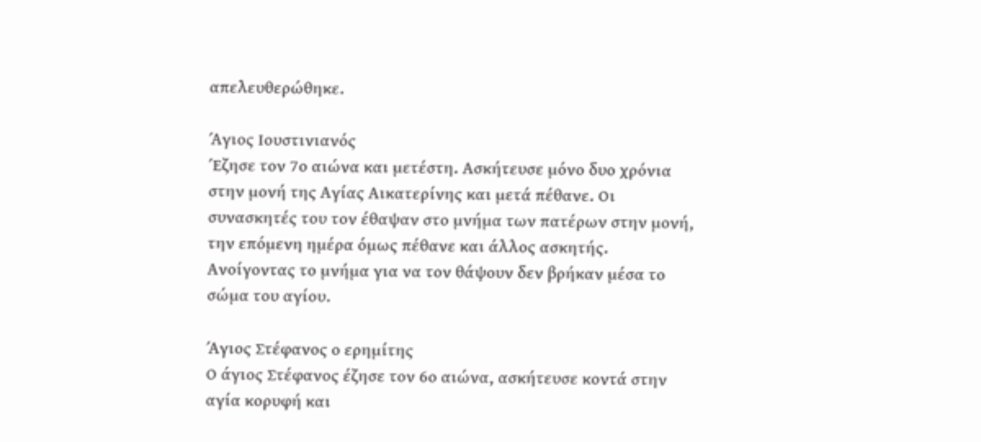απελευθερώθηκε.

Άγιος Ιουστινιανός
Έζησε τον 7ο αιώνα και μετέστη. Ασκήτευσε μόνο δυο χρόνια στην μονή της Αγίας Αικατερίνης και μετά πέθανε. Οι συνασκητές του τον έθαψαν στο μνήμα των πατέρων στην μονή, την επόμενη ημέρα όμως πέθανε και άλλος ασκητής. Ανοίγοντας το μνήμα για να τον θάψουν δεν βρήκαν μέσα το σώμα του αγίου.

Άγιος Στέφανος ο ερημίτης
Ο άγιος Στέφανος έζησε τον 6ο αιώνα, ασκήτευσε κοντά στην αγία κορυφή και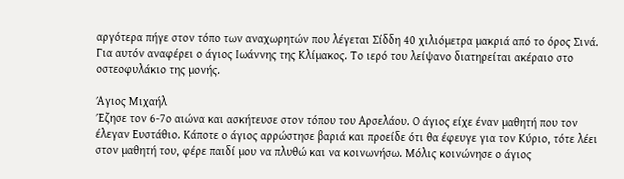αργότερα πήγε στον τόπο των αναχωρητών που λέγεται Σίδδη 40 χιλιόμετρα μακριά από το όρος Σινά. Για αυτόν αναφέρει ο άγιος Ιωάννης της Κλίμακος. Το ιερό του λείψανο διατηρείται ακέραιο στο οστεοφυλάκιο της μονής.

Άγιος Μιχαήλ
Έζησε τον 6-7ο αιώνα και ασκήτευσε στον τόπου του Αρσελάου. Ο άγιος είχε έναν μαθητή που τον έλεγαν Ευστάθιο. Κάποτε ο άγιος αρρώστησε βαριά και προείδε ότι θα έφευγε για τον Κύριο, τότε λέει στον μαθητή του, φέρε παιδί μου να πλυθώ και να κοινωνήσω. Μόλις κοινώνησε ο άγιος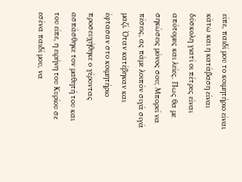είπε, παιδί μου το κοιμητήριο είναι κάτω και η κατάβαση είναι δύσκολη γιατί οι πέτρες είναι απότομες και λείες. Πως θα με σηκώσεις μόνος σου; Μπορεί να πέσεις, ας πάμε λοιπόν σιγά σιγά μαζί. Όταν κατέβηκαν και έφτασαν στο κοιμητήριο προσευχήθηκε ο γέροντας ασπάσθηκε τον μαθητή του και του είπε, η ειρήνη του Κυρίου σε εσένα παιδί μου, να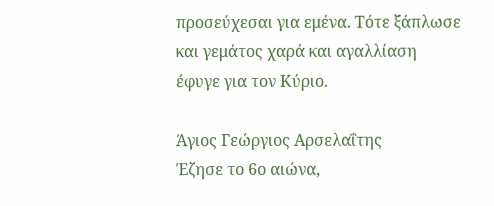προσεύχεσαι για εμένα. Τότε ξάπλωσε και γεμάτος χαρά και αγαλλίαση έφυγε για τον Κύριο.

Άγιος Γεώργιος Αρσελαΐτης
Έζησε το 6ο αιώνα,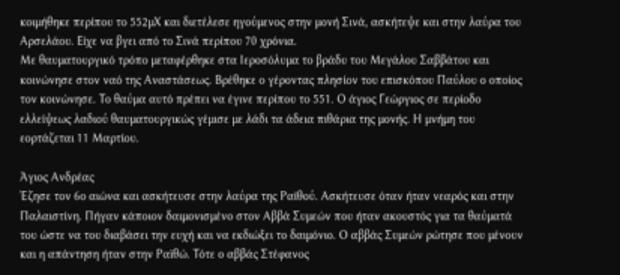κοιμήθηκε περίπου το 552μΧ και διετέλεσε ηγούμενος στην μονή Σινά, ασκήτεψε και στην λαύρα του Αρσελάου. Είχε να βγει από το Σινά περίπου 70 χρόνια.
Με θαυματουργικό τρόπο μεταφέρθηκε στα Ιεροσόλυμα το βράδυ του Μεγάλου Σαββάτου και κοινώνησε στον ναό της Αναστάσεως. Βρέθηκε ο γέροντας πλησίον του επισκόπου Παύλου ο οποίος τον κοινώνησε. Το θαύμα αυτό πρέπει να έγινε περίπου το 551. Ο άγιος Γεώργιος σε περίοδο ελλείψεως λαδιού θαυματουργικώς γέμισε με λάδι τα άδεια πιθάρια της μονής. Η μνήμη του εορτάζεται 11 Μαρτίου.

Άγιος Ανδρέας
Έζησε τον 6ο αιώνα και ασκήτευσε στην λαύρα της Ραϊθού. Ασκήτευσε όταν ήταν νεαρός και στην Παλαιστίνη. Πήγαν κάποιον δαιμονισμένο στον Αββά Συμεών που ήταν ακουστός για τα θαύματά του ώστε να του διαβάσει την ευχή και να εκδιώξει το δαιμόνιο. Ο αββάς Συμεών ρώτησε που μένουν και η απάντηση ήταν στην Ραϊθώ. Τότε ο αββάς Στέφανος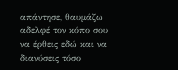απάντησε, θαυμάζω αδελφέ τον κόπο σου να έρθεις εδώ και να διανύσεις τόσο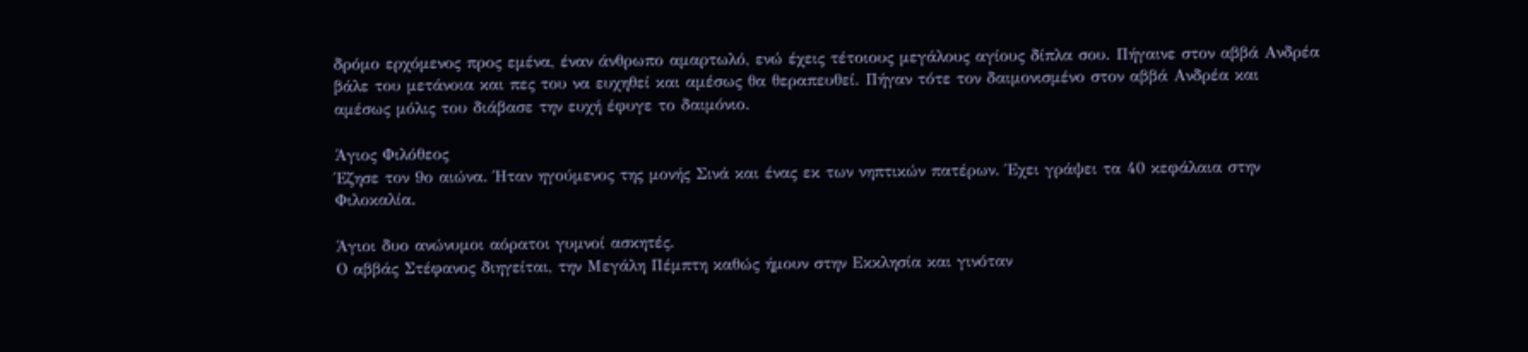δρόμο ερχόμενος προς εμένα, έναν άνθρωπο αμαρτωλό, ενώ έχεις τέτοιους μεγάλους αγίους δίπλα σου. Πήγαινε στον αββά Ανδρέα βάλε του μετάνοια και πες του να ευχηθεί και αμέσως θα θεραπευθεί. Πήγαν τότε τον δαιμονισμένο στον αββά Ανδρέα και αμέσως μόλις του διάβασε την ευχή έφυγε το δαιμόνιο.

Άγιος Φιλόθεος
Έζησε τον 9ο αιώνα. Ήταν ηγούμενος της μονής Σινά και ένας εκ των νηπτικών πατέρων. Έχει γράψει τα 40 κεφάλαια στην Φιλοκαλία.

Άγιοι δυο ανώνυμοι αόρατοι γυμνοί ασκητές.
Ο αββάς Στέφανος διηγείται, την Μεγάλη Πέμπτη καθώς ήμουν στην Εκκλησία και γινόταν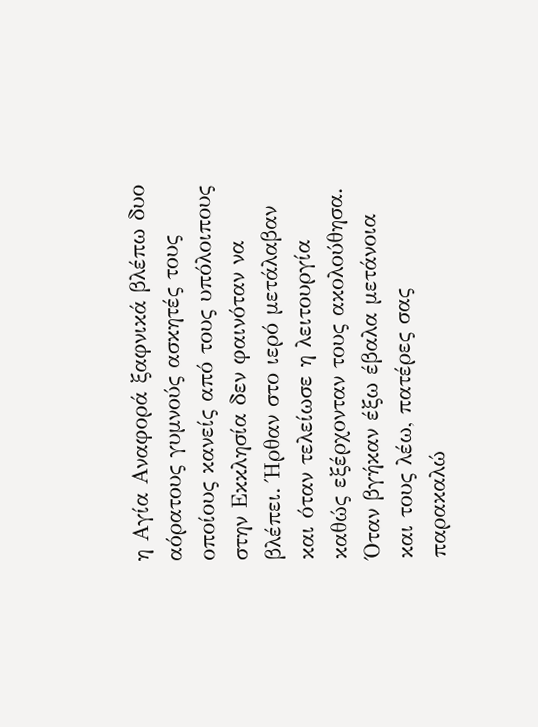η Αγία Αναφορά ξαφνικά βλέπω δυο αόρατους γυμνούς ασκητές τους οποίους κανείς από τους υπόλοιπους στην Εκκλησία δεν φαινόταν να βλέπει. Ήρθαν στο ιερό μετάλαβαν και όταν τελείωσε η λειτουργία καθώς εξέρχονταν τους ακολούθησα. Όταν βγήκαν έξω έβαλα μετάνοια και τους λέω, πατέρες σας παρακαλώ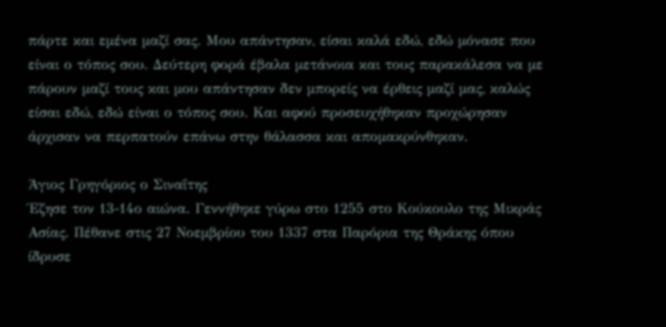πάρτε και εμένα μαζί σας. Μου απάντησαν, είσαι καλά εδώ, εδώ μόνασε που είναι ο τόπος σου. Δεύτερη φορά έβαλα μετάνοια και τους παρακάλεσα να με πάρουν μαζί τους και μου απάντησαν δεν μπορείς να έρθεις μαζί μας, καλώς είσαι εδώ, εδώ είναι ο τόπος σου. Και αφού προσευχήθηκαν προχώρησαν άρχισαν να περπατούν επάνω στην θάλασσα και απομακρύνθηκαν.

Άγιος Γρηγόριος ο Σιναΐτης
Έζησε τον 13-14ο αιώνα. Γεννήθηκε γύρω στο 1255 στο Κούκουλο της Μικράς Ασίας. Πέθανε στις 27 Νοεμβρίου του 1337 στα Παρόρια της Θράκης όπου ίδρυσε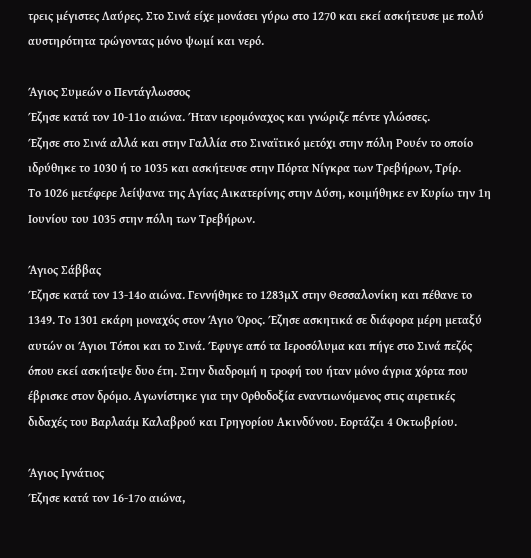τρεις μέγιστες Λαύρες. Στο Σινά είχε μονάσει γύρω στο 1270 και εκεί ασκήτευσε με πολύ αυστηρότητα τρώγοντας μόνο ψωμί και νερό.

Άγιος Συμεών ο Πεντάγλωσσος
Έζησε κατά τον 10-11ο αιώνα. Ήταν ιερομόναχος και γνώριζε πέντε γλώσσες.
Έζησε στο Σινά αλλά και στην Γαλλία στο Σιναϊτικό μετόχι στην πόλη Ρουέν το οποίο ιδρύθηκε το 1030 ή το 1035 και ασκήτευσε στην Πόρτα Νίγκρα των Τρεβήρων, Τρίρ.
Το 1026 μετέφερε λείψανα της Αγίας Αικατερίνης στην Δύση, κοιμήθηκε εν Κυρίω την 1η Ιουνίου του 1035 στην πόλη των Τρεβήρων.

Άγιος Σάββας
Έζησε κατά τον 13-14ο αιώνα. Γεννήθηκε το 1283μΧ στην Θεσσαλονίκη και πέθανε το 1349. Το 1301 εκάρη μοναχός στον Άγιο Όρος. Έζησε ασκητικά σε διάφορα μέρη μεταξύ αυτών οι Άγιοι Τόποι και το Σινά. Έφυγε από τα Ιεροσόλυμα και πήγε στο Σινά πεζός όπου εκεί ασκήτεψε δυο έτη. Στην διαδρομή η τροφή του ήταν μόνο άγρια χόρτα που έβρισκε στον δρόμο. Αγωνίστηκε για την Ορθοδοξία εναντιωνόμενος στις αιρετικές διδαχές του Βαρλαάμ Καλαβρού και Γρηγορίου Ακινδύνου. Εορτάζει 4 Οκτωβρίου.

Άγιος Ιγνάτιος
Έζησε κατά τον 16-17ο αιώνα,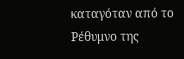καταγόταν από το Ρέθυμνο της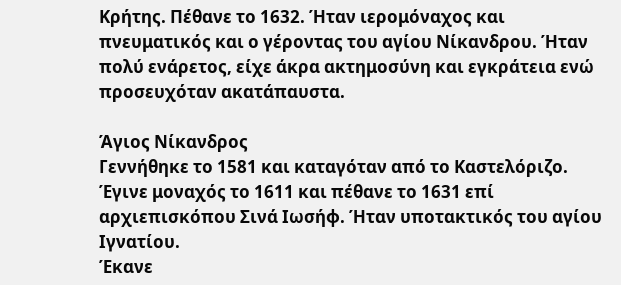Κρήτης. Πέθανε το 1632. Ήταν ιερομόναχος και πνευματικός και ο γέροντας του αγίου Νίκανδρου. Ήταν πολύ ενάρετος, είχε άκρα ακτημοσύνη και εγκράτεια ενώ προσευχόταν ακατάπαυστα.

Άγιος Νίκανδρος
Γεννήθηκε το 1581 και καταγόταν από το Καστελόριζο. Έγινε μοναχός το 1611 και πέθανε το 1631 επί αρχιεπισκόπου Σινά Ιωσήφ. Ήταν υποτακτικός του αγίου Ιγνατίου.
Έκανε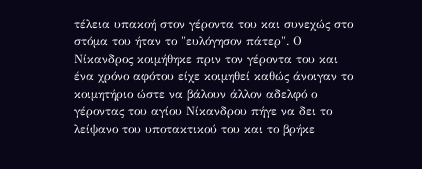τέλεια υπακοή στον γέροντα του και συνεχώς στο στόμα του ήταν το "ευλόγησον πάτερ". Ο Νίκανδρος κοιμήθηκε πριν τον γέροντα του και ένα χρόνο αφότου είχε κοιμηθεί καθώς άνοιγαν το κοιμητήριο ώστε να βάλουν άλλον αδελφό ο γέροντας του αγίου Νίκανδρου πήγε να δει το λείψανο του υποτακτικού του και το βρήκε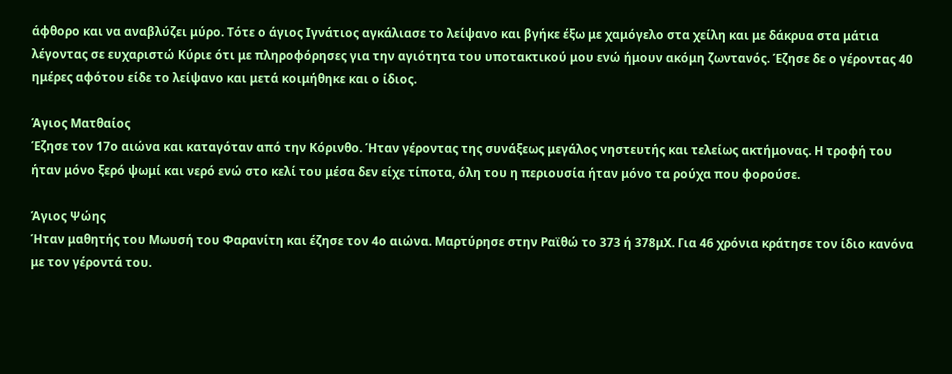άφθορο και να αναβλύζει μύρο. Τότε ο άγιος Ιγνάτιος αγκάλιασε το λείψανο και βγήκε έξω με χαμόγελο στα χείλη και με δάκρυα στα μάτια λέγοντας σε ευχαριστώ Κύριε ότι με πληροφόρησες για την αγιότητα του υποτακτικού μου ενώ ήμουν ακόμη ζωντανός. Έζησε δε ο γέροντας 40 ημέρες αφότου είδε το λείψανο και μετά κοιμήθηκε και ο ίδιος.

Άγιος Ματθαίος
Έζησε τον 17ο αιώνα και καταγόταν από την Κόρινθο. Ήταν γέροντας της συνάξεως μεγάλος νηστευτής και τελείως ακτήμονας. Η τροφή του ήταν μόνο ξερό ψωμί και νερό ενώ στο κελί του μέσα δεν είχε τίποτα, όλη του η περιουσία ήταν μόνο τα ρούχα που φορούσε.

Άγιος Ψώης
Ήταν μαθητής του Μωυσή του Φαρανίτη και έζησε τον 4ο αιώνα. Μαρτύρησε στην Ραϊθώ το 373 ή 378μΧ. Για 46 χρόνια κράτησε τον ίδιο κανόνα με τον γέροντά του.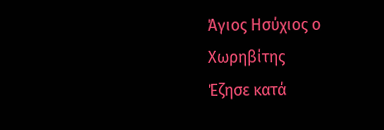Άγιος Ησύχιος ο Χωρηβίτης
Έζησε κατά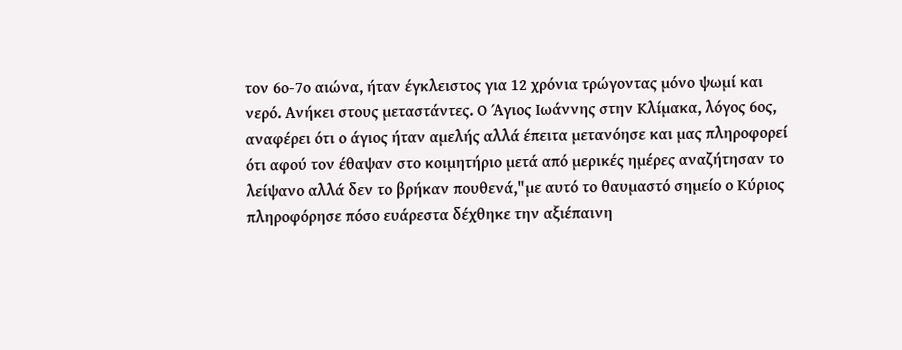τον 6ο-7ο αιώνα, ήταν έγκλειστος για 12 χρόνια τρώγοντας μόνο ψωμί και νερό. Ανήκει στους μεταστάντες. Ο Άγιος Ιωάννης στην Κλίμακα, λόγος 6ος, αναφέρει ότι ο άγιος ήταν αμελής αλλά έπειτα μετανόησε και μας πληροφορεί ότι αφού τον έθαψαν στο κοιμητήριο μετά από μερικές ημέρες αναζήτησαν το λείψανο αλλά δεν το βρήκαν πουθενά,"με αυτό το θαυμαστό σημείο ο Κύριος πληροφόρησε πόσο ευάρεστα δέχθηκε την αξιέπαινη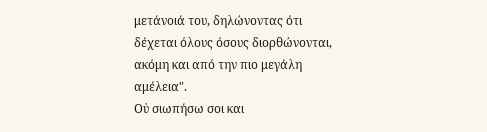μετάνοιά του, δηλώνοντας ότι δέχεται όλους όσους διορθώνονται, ακόμη και από την πιο μεγάλη αμέλεια".
Οὐ σιωπήσω σοι και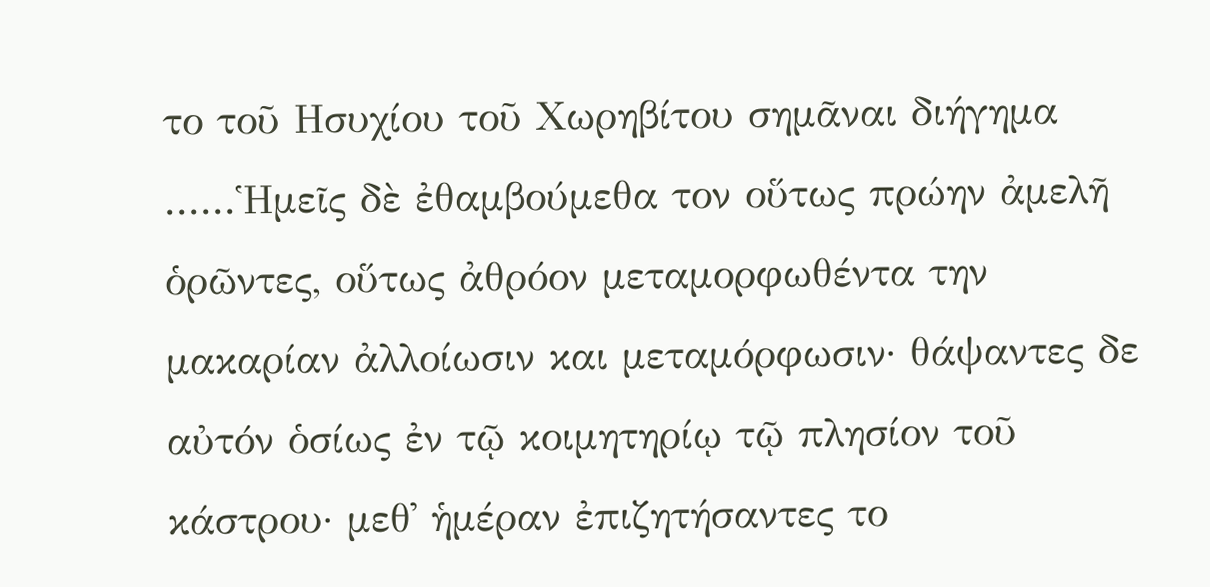το τοῦ Ησυχίου τοῦ Χωρηβίτου σημᾶναι διήγημα ......Ἡμεῖς δὲ ἐθαμβούμεθα τον οὕτως πρώην ἀμελῆ ὁρῶντες, οὕτως ἀθρόον μεταμορφωθέντα την μακαρίαν ἀλλοίωσιν και μεταμόρφωσιν· θάψαντες δε αὐτόν ὁσίως ἐν τῷ κοιμητηρίῳ τῷ πλησίον τοῦ κάστρου· μεθ᾿ ἡμέραν ἐπιζητήσαντες το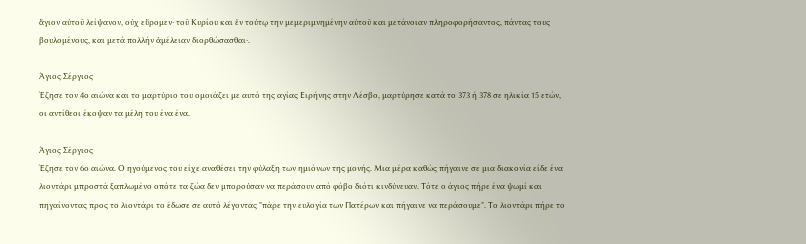ἅγιον αὐτοῦ λείψανον, οὐχ εὕρομεν· τοῦ Κυρίου και ἐν τούτῳ την μεμεριμνημένην αὐτοῦ και μετάνοιαν πληροφορήσαντος, πάντας τους βουλομένους, και μετά πολλήν ἀμέλειαν διορθώσασθαι·.

Άγιος Σέργιος
Έζησε τον 4ο αιώνα και το μαρτύριο του ομοιάζει με αυτό της αγίας Ειρήνης στην Λέσβο, μαρτύρησε κατά το 373 ή 378 σε ηλικία 15 ετών, οι αντίθεοι έκοψαν τα μέλη του ένα ένα.

Άγιος Σέργιος
Έζησε τον 6ο αιώνα. Ο ηγούμενος του είχε αναθέσει την φύλαξη των ημιόνων της μονής. Μια μέρα καθώς πήγαινε σε μια διακονία είδε ένα λιοντάρι μπροστά ξαπλωμένο οπότε τα ζώα δεν μπορούσαν να περάσουν από φόβο διότι κινδύνευαν. Τότε ο άγιος πήρε ένα ψωμί και πηγαίνοντας προς το λιοντάρι το έδωσε σε αυτό λέγοντας "πάρε την ευλογία των Πατέρων και πήγαινε να περάσουμε". Το λιοντάρι πήρε το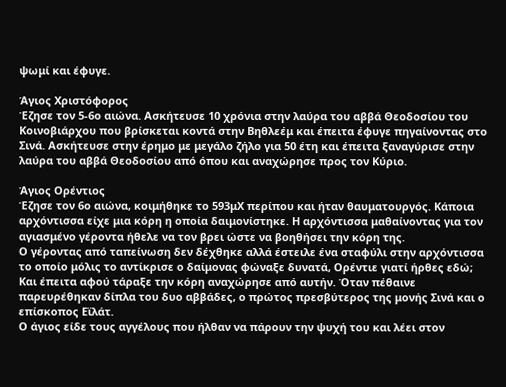ψωμί και έφυγε.

Άγιος Χριστόφορος
Έζησε τον 5-6ο αιώνα. Ασκήτευσε 10 χρόνια στην λαύρα του αββά Θεοδοσίου του Κοινοβιάρχου που βρίσκεται κοντά στην Βηθλεέμ και έπειτα έφυγε πηγαίνοντας στο Σινά. Ασκήτευσε στην έρημο με μεγάλο ζήλο για 50 έτη και έπειτα ξαναγύρισε στην λαύρα του αββά Θεοδοσίου από όπου και αναχώρησε προς τον Κύριο.

Άγιος Ορέντιος
Έζησε τον 6ο αιώνα, κοιμήθηκε το 593μΧ περίπου και ήταν θαυματουργός. Κάποια αρχόντισσα είχε μια κόρη η οποία δαιμονίστηκε. Η αρχόντισσα μαθαίνοντας για τον αγιασμένο γέροντα ήθελε να τον βρει ώστε να βοηθήσει την κόρη της.
Ο γέροντας από ταπείνωση δεν δέχθηκε αλλά έστειλε ένα σταφύλι στην αρχόντισσα το οποίο μόλις το αντίκρισε ο δαίμονας φώναξε δυνατά, Ορέντιε γιατί ήρθες εδώ;
Και έπειτα αφού τάραξε την κόρη αναχώρησε από αυτήν. Όταν πέθαινε παρευρέθηκαν δίπλα του δυο αββάδες, ο πρώτος πρεσβύτερος της μονής Σινά και ο επίσκοπος Εϊλάτ.
Ο άγιος είδε τους αγγέλους που ήλθαν να πάρουν την ψυχή του και λέει στον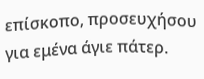επίσκοπο, προσευχήσου για εμένα άγιε πάτερ.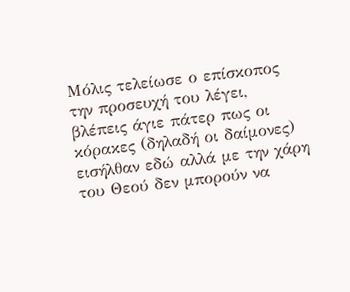Μόλις τελείωσε ο επίσκοπος την προσευχή του λέγει, βλέπεις άγιε πάτερ πως οι κόρακες (δηλαδή οι δαίμονες) εισήλθαν εδώ αλλά με την χάρη του Θεού δεν μπορούν να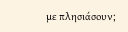με πλησιάσουν;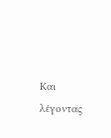Και λέγοντας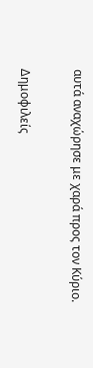αυτά αναχώρησε με χαρά προς τον Κύριο.

Δημοφιλείς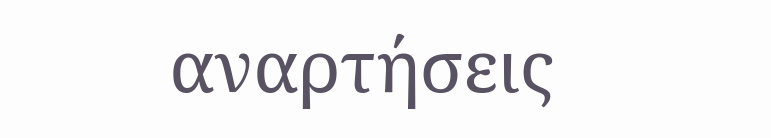αναρτήσεις